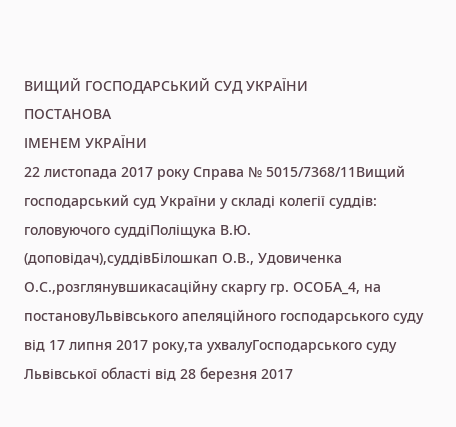ВИЩИЙ ГОСПОДАРСЬКИЙ СУД УКРАЇНИ
ПОСТАНОВА
ІМЕНЕМ УКРАЇНИ
22 листопада 2017 року Справа № 5015/7368/11Вищий господарський суд України у складі колегії суддів:
головуючого суддіПоліщука В.Ю. (доповідач),суддівБілошкап О.В., Удовиченка О.С.,розглянувшикасаційну скаргу гр. ОСОБА_4, на постановуЛьвівського апеляційного господарського суду від 17 липня 2017 року,та ухвалуГосподарського суду Львівської області від 28 березня 2017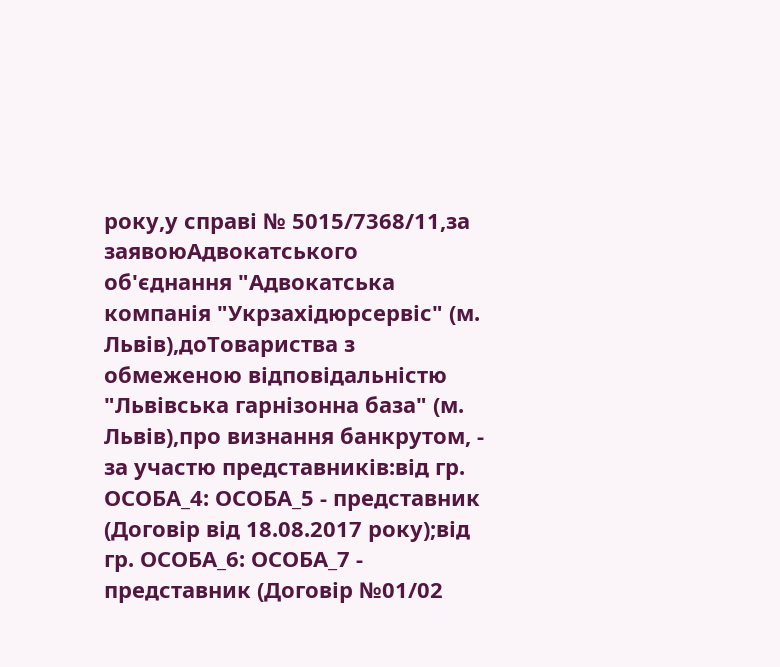року,у справі № 5015/7368/11,за заявоюАдвокатського об'єднання "Адвокатська компанія "Укрзахідюрсервіс" (м. Львів),доТовариства з обмеженою відповідальністю "Львівська гарнізонна база" (м. Львів),про визнання банкрутом, - за участю представників:від гр. ОСОБА_4: ОСОБА_5 - представник (Договір від 18.08.2017 року);від гр. ОСОБА_6: ОСОБА_7 - представник (Договір №01/02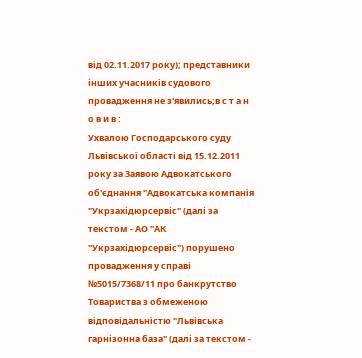від 02.11.2017 року); представники інших учасників судового провадження не з'явились;в с т а н о в и в :
Ухвалою Господарського суду Львівської області від 15.12.2011 року за Заявою Адвокатського об'єднання "Адвокатська компанія "Укрзахідюрсервіс" (далі за текстом - АО "АК "Укрзахідюрсервіс") порушено провадження у справі №5015/7368/11 про банкрутство Товариства з обмеженою відповідальністю "Львівська гарнізонна база" (далі за текстом -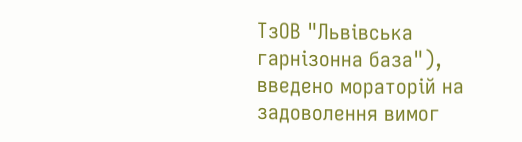ТзОВ "Львівська гарнізонна база"), введено мораторій на задоволення вимог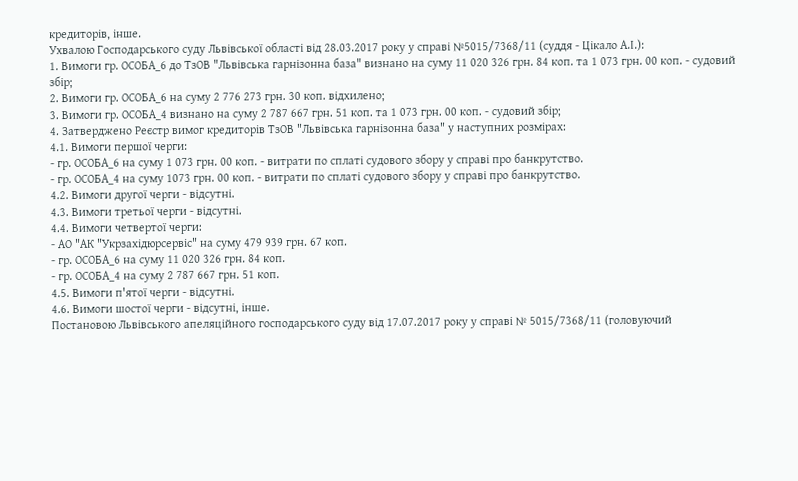кредиторів, інше.
Ухвалою Господарського суду Львівської області від 28.03.2017 року у справі №5015/7368/11 (суддя - Цікало А.І.):
1. Вимоги гр. ОСОБА_6 до ТзОВ "Львівська гарнізонна база" визнано на суму 11 020 326 грн. 84 коп. та 1 073 грн. 00 коп. - судовий збір;
2. Вимоги гр. ОСОБА_6 на суму 2 776 273 грн. 30 коп. відхилено;
3. Вимоги гр. ОСОБА_4 визнано на суму 2 787 667 грн. 51 коп. та 1 073 грн. 00 коп. - судовий збір;
4. Затверджено Реєстр вимог кредиторів ТзОВ "Львівська гарнізонна база" у наступних розмірах:
4.1. Вимоги першої черги:
- гр. ОСОБА_6 на суму 1 073 грн. 00 коп. - витрати по сплаті судового збору у справі про банкрутство.
- гр. ОСОБА_4 на суму 1073 грн. 00 коп. - витрати по сплаті судового збору у справі про банкрутство.
4.2. Вимоги другої черги - відсутні.
4.3. Вимоги третьої черги - відсутні.
4.4. Вимоги четвертої черги:
- АО "АК "Укрзахідюрсервіс" на суму 479 939 грн. 67 коп.
- гр. ОСОБА_6 на суму 11 020 326 грн. 84 коп.
- гр. ОСОБА_4 на суму 2 787 667 грн. 51 коп.
4.5. Вимоги п'ятої черги - відсутні.
4.6. Вимоги шостої черги - відсутні, інше.
Постановою Львівського апеляційного господарського суду від 17.07.2017 року у справі № 5015/7368/11 (головуючий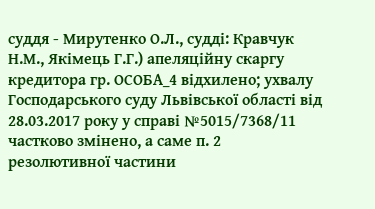суддя - Мирутенко О.Л., судді: Кравчук Н.М., Якімець Г.Г.) апеляційну скаргу кредитора гр. ОСОБА_4 відхилено; ухвалу Господарського суду Львівської області від 28.03.2017 року у справі №5015/7368/11 частково змінено, а саме п. 2 резолютивної частини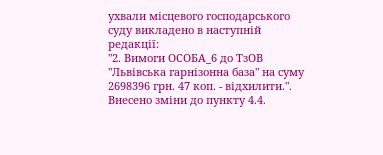ухвали місцевого господарського суду викладено в наступній редакції:
"2. Вимоги ОСОБА_6 до ТзОВ "Львівська гарнізонна база" на суму 2698396 грн. 47 коп. - відхилити.". Внесено зміни до пункту 4.4.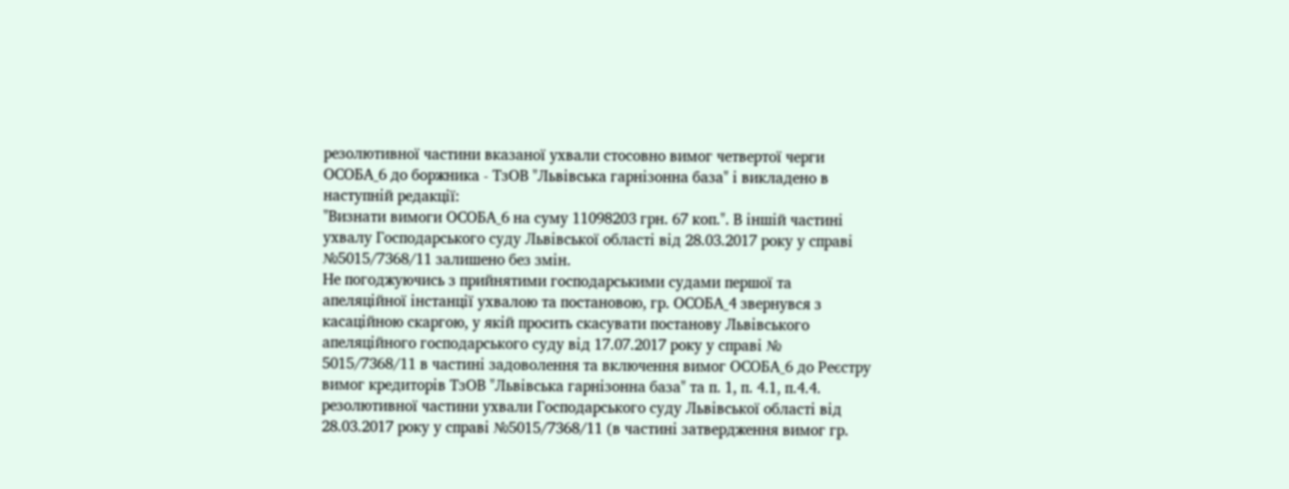резолютивної частини вказаної ухвали стосовно вимог четвертої черги ОСОБА_6 до боржника - ТзОВ "Львівська гарнізонна база" і викладено в наступній редакції:
"Визнати вимоги ОСОБА_6 на суму 11098203 грн. 67 коп.". В іншій частині ухвалу Господарського суду Львівської області від 28.03.2017 року у справі №5015/7368/11 залишено без змін.
Не погоджуючись з прийнятими господарськими судами першої та апеляційної інстанції ухвалою та постановою, гр. ОСОБА_4 звернувся з касаційною скаргою, у якій просить скасувати постанову Львівського апеляційного господарського суду від 17.07.2017 року у справі № 5015/7368/11 в частині задоволення та включення вимог ОСОБА_6 до Реєстру вимог кредиторів ТзОВ "Львівська гарнізонна база" та п. 1, п. 4.1, п.4.4. резолютивної частини ухвали Господарського суду Львівської області від 28.03.2017 року у справі №5015/7368/11 (в частині затвердження вимог гр.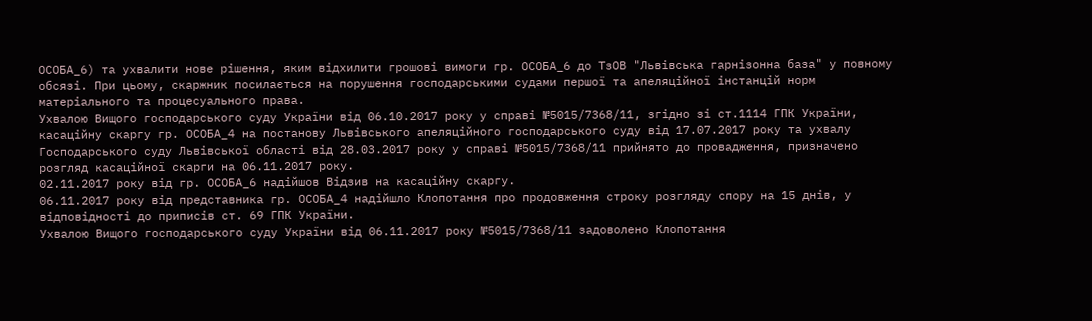ОСОБА_6) та ухвалити нове рішення, яким відхилити грошові вимоги гр. ОСОБА_6 до ТзОВ "Львівська гарнізонна база" у повному обсязі. При цьому, скаржник посилається на порушення господарськими судами першої та апеляційної інстанцій норм матеріального та процесуального права.
Ухвалою Вищого господарського суду України від 06.10.2017 року у справі №5015/7368/11, згідно зі ст.1114 ГПК України, касаційну скаргу гр. ОСОБА_4 на постанову Львівського апеляційного господарського суду від 17.07.2017 року та ухвалу Господарського суду Львівської області від 28.03.2017 року у справі №5015/7368/11 прийнято до провадження, призначено розгляд касаційної скарги на 06.11.2017 року.
02.11.2017 року від гр. ОСОБА_6 надійшов Відзив на касаційну скаргу.
06.11.2017 року від представника гр. ОСОБА_4 надійшло Клопотання про продовження строку розгляду спору на 15 днів, у відповідності до приписів ст. 69 ГПК України.
Ухвалою Вищого господарського суду України від 06.11.2017 року №5015/7368/11 задоволено Клопотання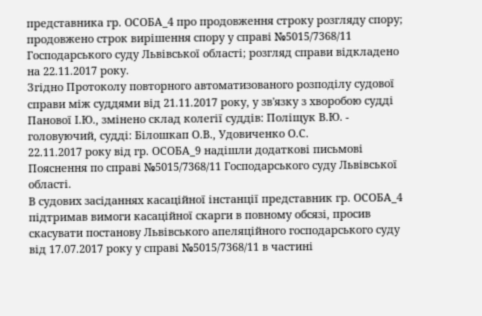представника гр. ОСОБА_4 про продовження строку розгляду спору; продовжено строк вирішення спору у справі №5015/7368/11 Господарського суду Львівської області; розгляд справи відкладено на 22.11.2017 року.
Згідно Протоколу повторного автоматизованого розподілу судової справи між суддями від 21.11.2017 року, у зв'язку з хворобою судді Панової І.Ю., змінено склад колегії суддів: Поліщук В.Ю. - головуючий, судді: Білошкап О.В., Удовиченко О.С.
22.11.2017 року від гр. ОСОБА_9 надішли додаткові письмові Пояснення по справі №5015/7368/11 Господарського суду Львівської області.
В судових засіданнях касаційної інстанції представник гр. ОСОБА_4 підтримав вимоги касаційної скарги в повному обсязі, просив скасувати постанову Львівського апеляційного господарського суду від 17.07.2017 року у справі №5015/7368/11 в частині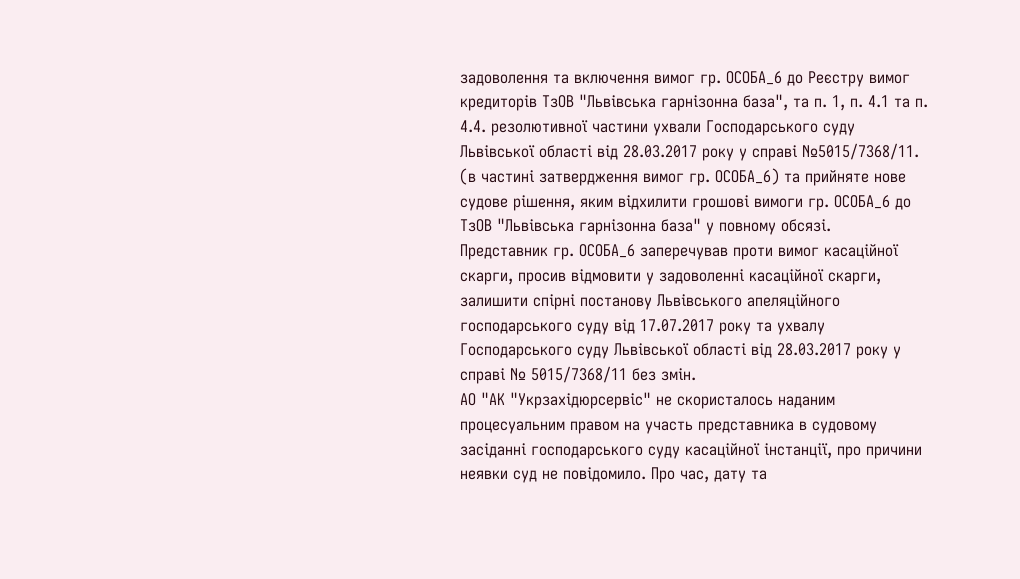задоволення та включення вимог гр. ОСОБА_6 до Реєстру вимог кредиторів ТзОВ "Львівська гарнізонна база", та п. 1, п. 4.1 та п. 4.4. резолютивної частини ухвали Господарського суду Львівської області від 28.03.2017 року у справі №5015/7368/11. (в частині затвердження вимог гр. ОСОБА_6) та прийняте нове судове рішення, яким відхилити грошові вимоги гр. ОСОБА_6 до ТзОВ "Львівська гарнізонна база" у повному обсязі.
Представник гр. ОСОБА_6 заперечував проти вимог касаційної скарги, просив відмовити у задоволенні касаційної скарги, залишити спірні постанову Львівського апеляційного господарського суду від 17.07.2017 року та ухвалу Господарського суду Львівської області від 28.03.2017 року у справі № 5015/7368/11 без змін.
АО "АК "Укрзахідюрсервіс" не скористалось наданим процесуальним правом на участь представника в судовому засіданні господарського суду касаційної інстанції, про причини неявки суд не повідомило. Про час, дату та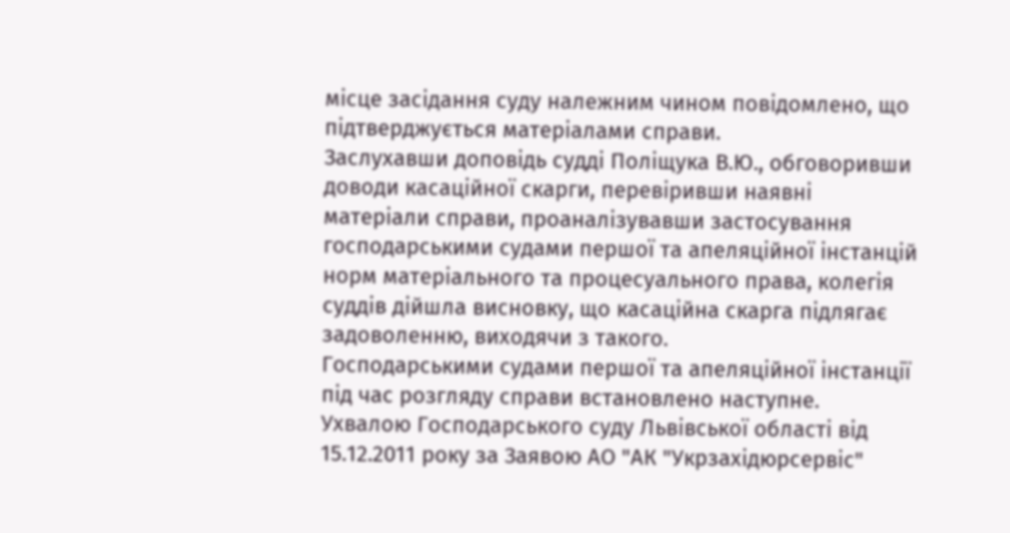місце засідання суду належним чином повідомлено, що підтверджується матеріалами справи.
Заслухавши доповідь судді Поліщука В.Ю., обговоривши доводи касаційної скарги, перевіривши наявні матеріали справи, проаналізувавши застосування господарськими судами першої та апеляційної інстанцій норм матеріального та процесуального права, колегія суддів дійшла висновку, що касаційна скарга підлягає задоволенню, виходячи з такого.
Господарськими судами першої та апеляційної інстанції під час розгляду справи встановлено наступне.
Ухвалою Господарського суду Львівської області від 15.12.2011 року за Заявою АО "АК "Укрзахідюрсервіс"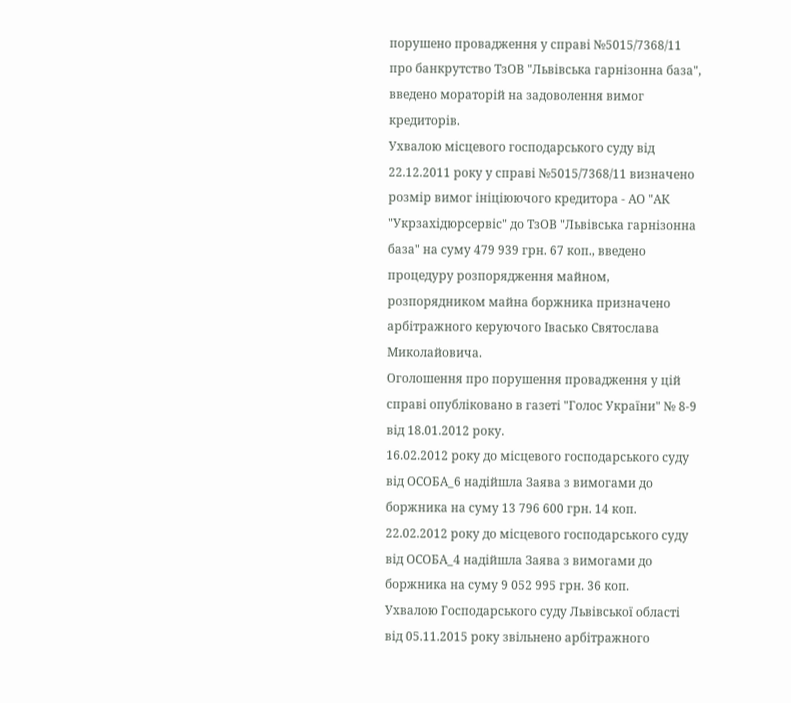порушено провадження у справі №5015/7368/11 про банкрутство ТзОВ "Львівська гарнізонна база", введено мораторій на задоволення вимог кредиторів.
Ухвалою місцевого господарського суду від 22.12.2011 року у справі №5015/7368/11 визначено розмір вимог ініціюючого кредитора - АО "АК "Укрзахідюрсервіс" до ТзОВ "Львівська гарнізонна база" на суму 479 939 грн. 67 коп., введено процедуру розпорядження майном, розпорядником майна боржника призначено арбітражного керуючого Івасько Святослава Миколайовича.
Оголошення про порушення провадження у цій справі опубліковано в газеті "Голос України" № 8-9 від 18.01.2012 року.
16.02.2012 року до місцевого господарського суду від ОСОБА_6 надійшла Заява з вимогами до боржника на суму 13 796 600 грн. 14 коп.
22.02.2012 року до місцевого господарського суду від ОСОБА_4 надійшла Заява з вимогами до боржника на суму 9 052 995 грн. 36 коп.
Ухвалою Господарського суду Львівської області від 05.11.2015 року звільнено арбітражного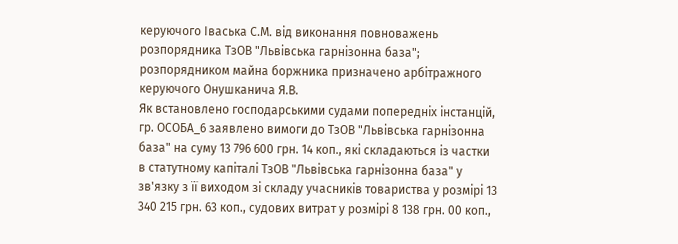керуючого Іваська С.М. від виконання повноважень розпорядника ТзОВ "Львівська гарнізонна база"; розпорядником майна боржника призначено арбітражного керуючого Онушканича Я.В.
Як встановлено господарськими судами попередніх інстанцій, гр. ОСОБА_6 заявлено вимоги до ТзОВ "Львівська гарнізонна база" на суму 13 796 600 грн. 14 коп., які складаються із частки в статутному капіталі ТзОВ "Львівська гарнізонна база" у зв'язку з її виходом зі складу учасників товариства у розмірі 13 340 215 грн. 63 коп., судових витрат у розмірі 8 138 грн. 00 коп.,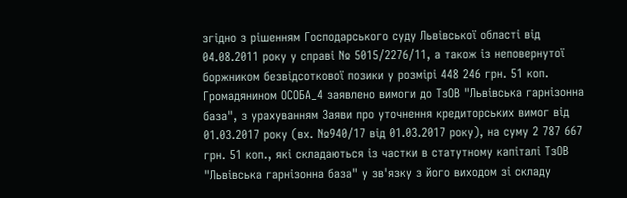згідно з рішенням Господарського суду Львівської області від 04.08.2011 року у справі № 5015/2276/11, а також із неповернутої боржником безвідсоткової позики у розмірі 448 246 грн. 51 коп.
Громадянином ОСОБА_4 заявлено вимоги до ТзОВ "Львівська гарнізонна база", з урахуванням Заяви про уточнення кредиторських вимог від 01.03.2017 року (вх. №940/17 від 01.03.2017 року), на суму 2 787 667 грн. 51 коп., які складаються із частки в статутному капіталі ТзОВ "Львівська гарнізонна база" у зв'язку з його виходом зі складу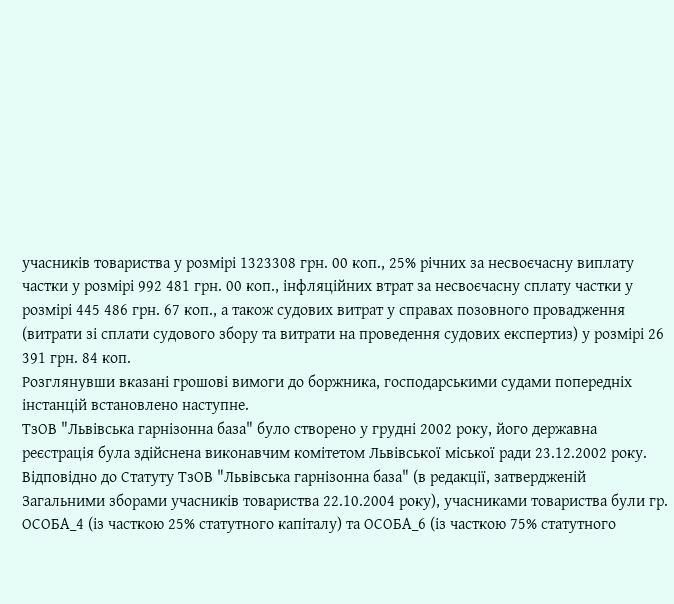учасників товариства у розмірі 1323308 грн. 00 коп., 25% річних за несвоєчасну виплату частки у розмірі 992 481 грн. 00 коп., інфляційних втрат за несвоєчасну сплату частки у розмірі 445 486 грн. 67 коп., а також судових витрат у справах позовного провадження (витрати зі сплати судового збору та витрати на проведення судових експертиз) у розмірі 26 391 грн. 84 коп.
Розглянувши вказані грошові вимоги до боржника, господарськими судами попередніх інстанцій встановлено наступне.
ТзОВ "Львівська гарнізонна база" було створено у грудні 2002 року, його державна реєстрація була здійснена виконавчим комітетом Львівської міської ради 23.12.2002 року. Відповідно до Статуту ТзОВ "Львівська гарнізонна база" (в редакції, затвердженій Загальними зборами учасників товариства 22.10.2004 року), учасниками товариства були гр. ОСОБА_4 (із часткою 25% статутного капіталу) та ОСОБА_6 (із часткою 75% статутного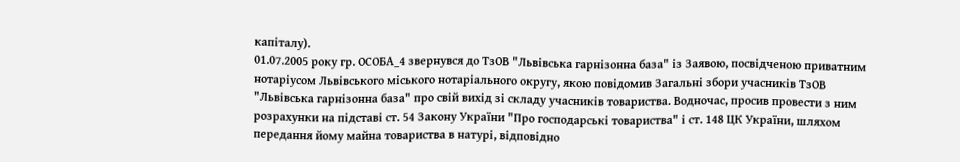капіталу).
01.07.2005 року гр. ОСОБА_4 звернувся до ТзОВ "Львівська гарнізонна база" із Заявою, посвідченою приватним нотаріусом Львівського міського нотаріального округу, якою повідомив Загальні збори учасників ТзОВ "Львівська гарнізонна база" про свій вихід зі складу учасників товариства. Водночас, просив провести з ним розрахунки на підставі ст. 54 Закону України "Про господарські товариства" і ст. 148 ЦК України, шляхом передання йому майна товариства в натурі, відповідно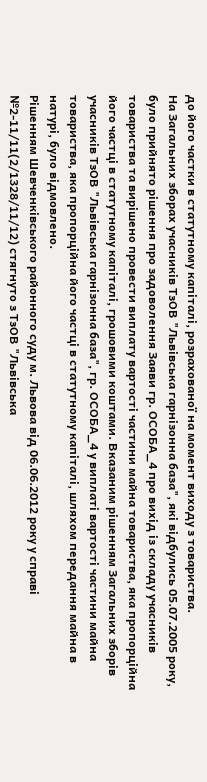до його частки в статутному капіталі, розрахованої на момент виходу з товариства.
На Загальних зборах учасників ТзОВ "Львівська гарнізонна база", які відбулись 05.07.2005 року, було прийнято рішення про задоволення Заяви гр. ОСОБА_4 про вихід із складу учасників товариства та вирішено провести виплату вартості частини майна товариства, яка пропорційна його частці в статутному капіталі, грошовими коштами. Вказаним рішенням Загальних зборів учасників ТзОВ "Львівська гарнізонна база", гр. ОСОБА_4 у виплаті вартості частини майна товариства, яка пропорційна його частці в статутному капіталі, шляхом передання майна в натурі, було відмовлено.
Рішенням Шевченківського районного суду м. Львова від 06.06.2012 року у справі №2-11/11(2/1328/11/12) стягнуто з ТзОВ "Львівська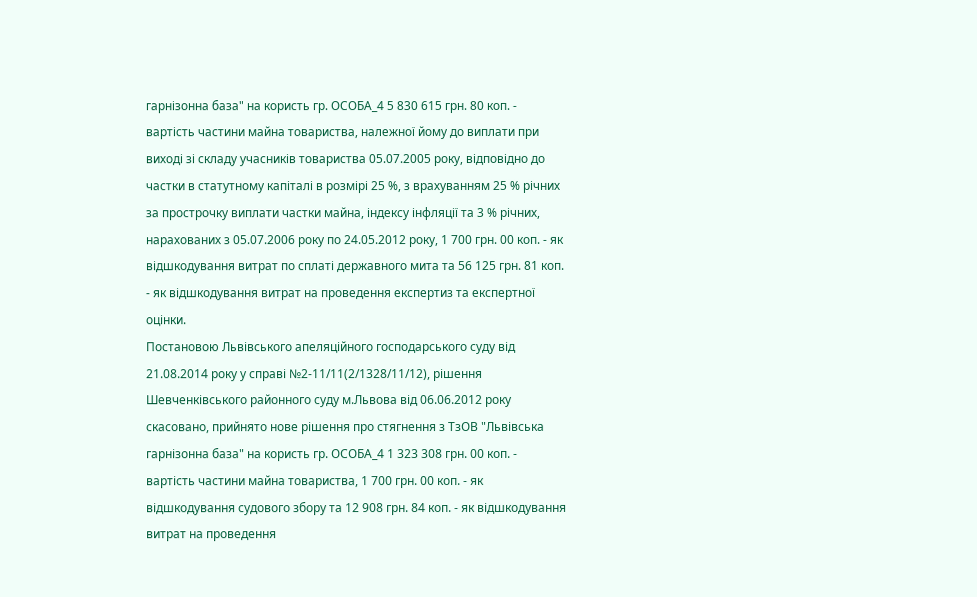гарнізонна база" на користь гр. ОСОБА_4 5 830 615 грн. 80 коп. - вартість частини майна товариства, належної йому до виплати при виході зі складу учасників товариства 05.07.2005 року, відповідно до частки в статутному капіталі в розмірі 25 %, з врахуванням 25 % річних за прострочку виплати частки майна, індексу інфляції та 3 % річних, нарахованих з 05.07.2006 року по 24.05.2012 року, 1 700 грн. 00 коп. - як відшкодування витрат по сплаті державного мита та 56 125 грн. 81 коп. - як відшкодування витрат на проведення експертиз та експертної оцінки.
Постановою Львівського апеляційного господарського суду від 21.08.2014 року у справі №2-11/11(2/1328/11/12), рішення Шевченківського районного суду м.Львова від 06.06.2012 року скасовано, прийнято нове рішення про стягнення з ТзОВ "Львівська гарнізонна база" на користь гр. ОСОБА_4 1 323 308 грн. 00 коп. - вартість частини майна товариства, 1 700 грн. 00 коп. - як відшкодування судового збору та 12 908 грн. 84 коп. - як відшкодування витрат на проведення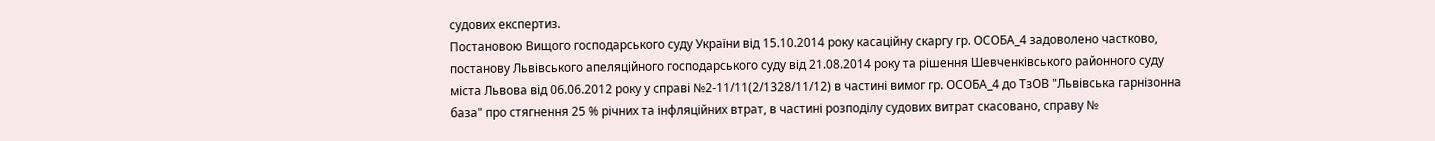судових експертиз.
Постановою Вищого господарського суду України від 15.10.2014 року касаційну скаргу гр. ОСОБА_4 задоволено частково, постанову Львівського апеляційного господарського суду від 21.08.2014 року та рішення Шевченківського районного суду міста Львова від 06.06.2012 року у справі №2-11/11(2/1328/11/12) в частині вимог гр. ОСОБА_4 до ТзОВ "Львівська гарнізонна база" про стягнення 25 % річних та інфляційних втрат, в частині розподілу судових витрат скасовано, справу №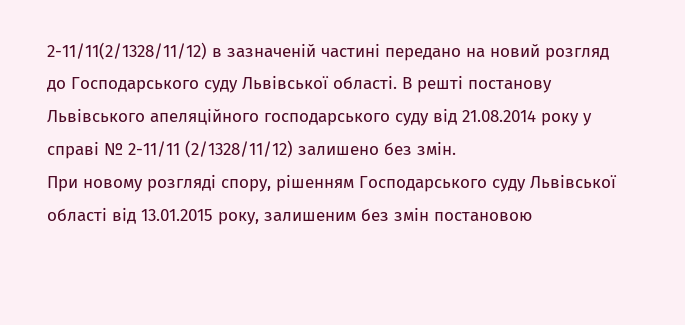2-11/11(2/1328/11/12) в зазначеній частині передано на новий розгляд до Господарського суду Львівської області. В решті постанову Львівського апеляційного господарського суду від 21.08.2014 року у справі № 2-11/11 (2/1328/11/12) залишено без змін.
При новому розгляді спору, рішенням Господарського суду Львівської області від 13.01.2015 року, залишеним без змін постановою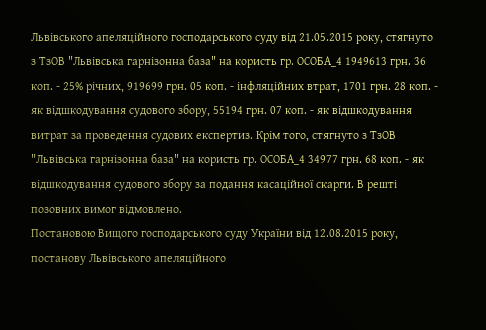Львівського апеляційного господарського суду від 21.05.2015 року, стягнуто з ТзОВ "Львівська гарнізонна база" на користь гр. ОСОБА_4 1949613 грн. 36 коп. - 25% річних, 919699 грн. 05 коп. - інфляційних втрат, 1701 грн. 28 коп. - як відшкодування судового збору, 55194 грн. 07 коп. - як відшкодування витрат за проведення судових експертиз. Крім того, стягнуто з ТзОВ "Львівська гарнізонна база" на користь гр. ОСОБА_4 34977 грн. 68 коп. - як відшкодування судового збору за подання касаційної скарги. В решті позовних вимог відмовлено.
Постановою Вищого господарського суду України від 12.08.2015 року, постанову Львівського апеляційного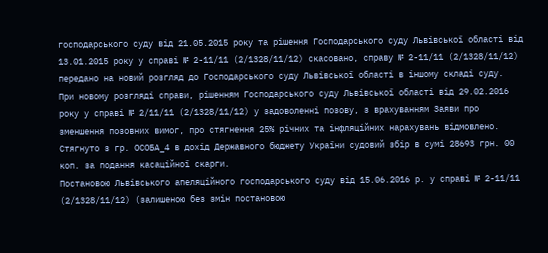господарського суду від 21.05.2015 року та рішення Господарського суду Львівської області від 13.01.2015 року у справі № 2-11/11 (2/1328/11/12) скасовано, справу № 2-11/11 (2/1328/11/12) передано на новий розгляд до Господарського суду Львівської області в іншому складі суду.
При новому розгляді справи, рішенням Господарського суду Львівської області від 29.02.2016 року у справі № 2/11/11 (2/1328/11/12) у задоволенні позову, з врахуванням Заяви про зменшення позовних вимог, про стягнення 25% річних та інфляційних нарахувань відмовлено. Стягнуто з гр. ОСОБА_4 в дохід Державного бюджету України судовий збір в сумі 28693 грн. 00 коп. за подання касаційної скарги.
Постановою Львівського апеляційного господарського суду від 15.06.2016 р. у справі № 2-11/11 (2/1328/11/12) (залишеною без змін постановою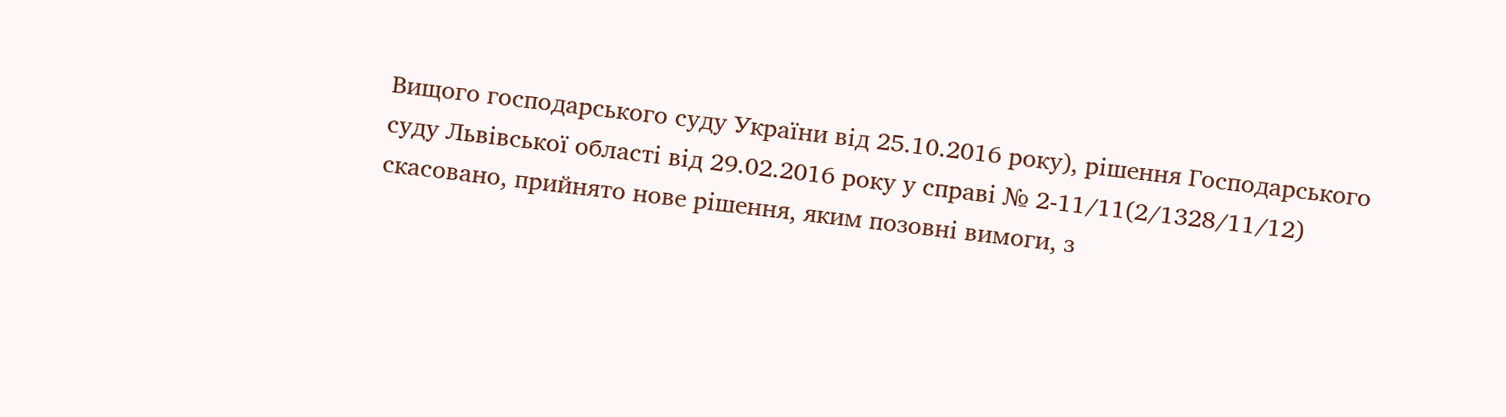Вищого господарського суду України від 25.10.2016 року), рішення Господарського суду Львівської області від 29.02.2016 року у справі № 2-11/11(2/1328/11/12) скасовано, прийнято нове рішення, яким позовні вимоги, з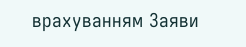врахуванням Заяви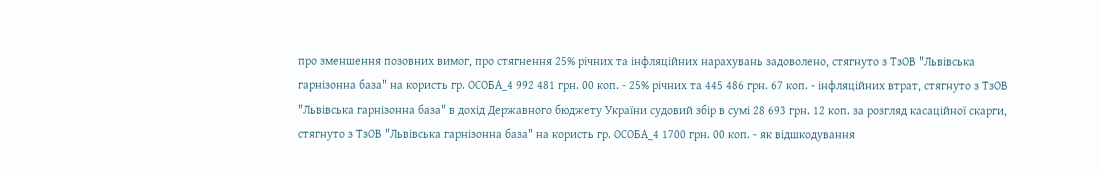про зменшення позовних вимог, про стягнення 25% річних та інфляційних нарахувань задоволено, стягнуто з ТзОВ "Львівська гарнізонна база" на користь гр. ОСОБА_4 992 481 грн. 00 коп. - 25% річних та 445 486 грн. 67 коп. - інфляційних втрат, стягнуто з ТзОВ "Львівська гарнізонна база" в дохід Державного бюджету України судовий збір в сумі 28 693 грн. 12 коп. за розгляд касаційної скарги, стягнуто з ТзОВ "Львівська гарнізонна база" на користь гр. ОСОБА_4 1700 грн. 00 коп. - як відшкодування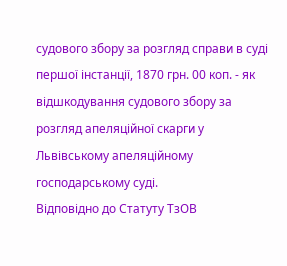судового збору за розгляд справи в суді першої інстанції, 1870 грн. 00 коп. - як відшкодування судового збору за розгляд апеляційної скарги у Львівському апеляційному господарському суді.
Відповідно до Статуту ТзОВ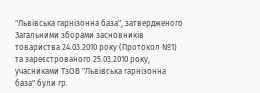"Львівська гарнізонна база", затвердженого Загальними зборами засновників товариства 24.03.2010 року (Протокол №1) та зареєстрованого 25.03.2010 року, учасниками ТзОВ "Львівська гарнізонна база" були гр.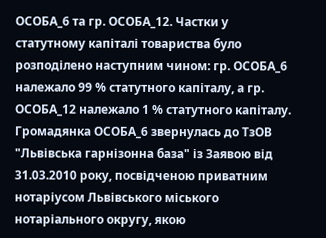ОСОБА_6 та гр. ОСОБА_12. Частки у статутному капіталі товариства було розподілено наступним чином: гр. ОСОБА_6 належало 99 % статутного капіталу, а гр. ОСОБА_12 належало 1 % статутного капіталу.
Громадянка ОСОБА_6 звернулась до ТзОВ "Львівська гарнізонна база" із Заявою від 31.03.2010 року, посвідченою приватним нотаріусом Львівського міського нотаріального округу, якою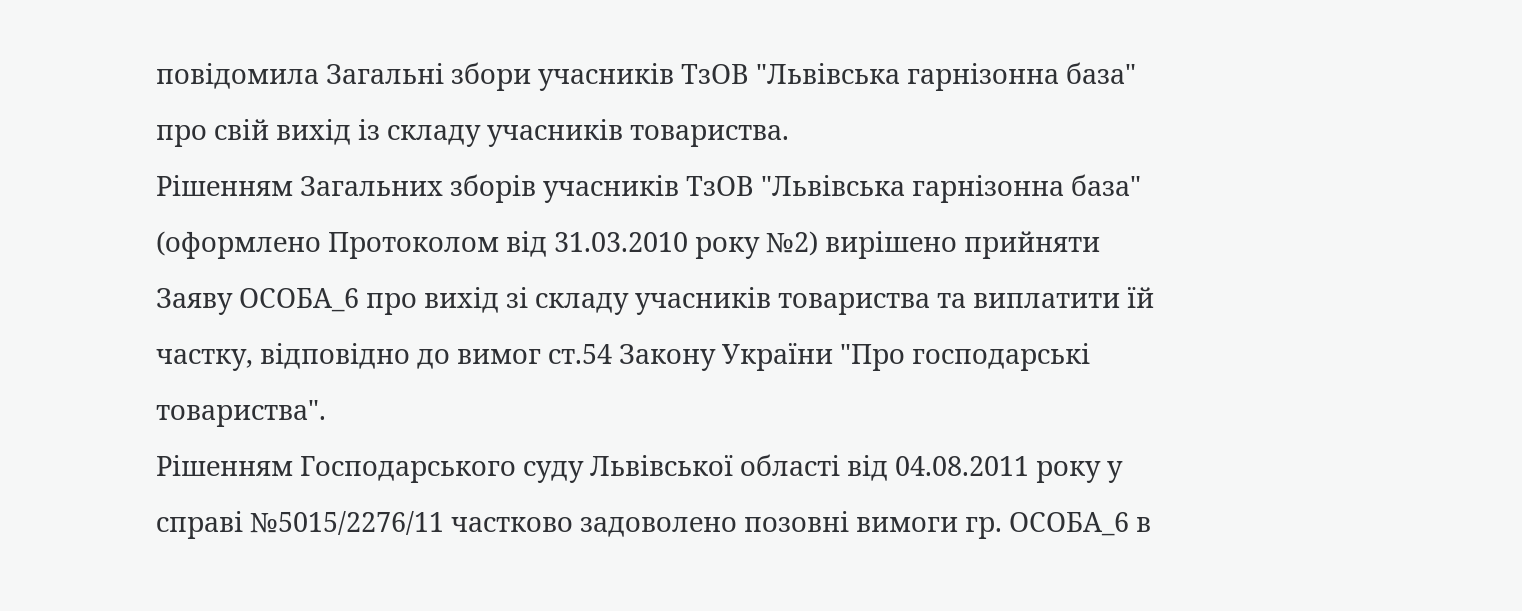повідомила Загальні збори учасників ТзОВ "Львівська гарнізонна база" про свій вихід із складу учасників товариства.
Рішенням Загальних зборів учасників ТзОВ "Львівська гарнізонна база" (оформлено Протоколом від 31.03.2010 року №2) вирішено прийняти Заяву ОСОБА_6 про вихід зі складу учасників товариства та виплатити їй частку, відповідно до вимог ст.54 Закону України "Про господарські товариства".
Рішенням Господарського суду Львівської області від 04.08.2011 року у справі №5015/2276/11 частково задоволено позовні вимоги гр. ОСОБА_6 в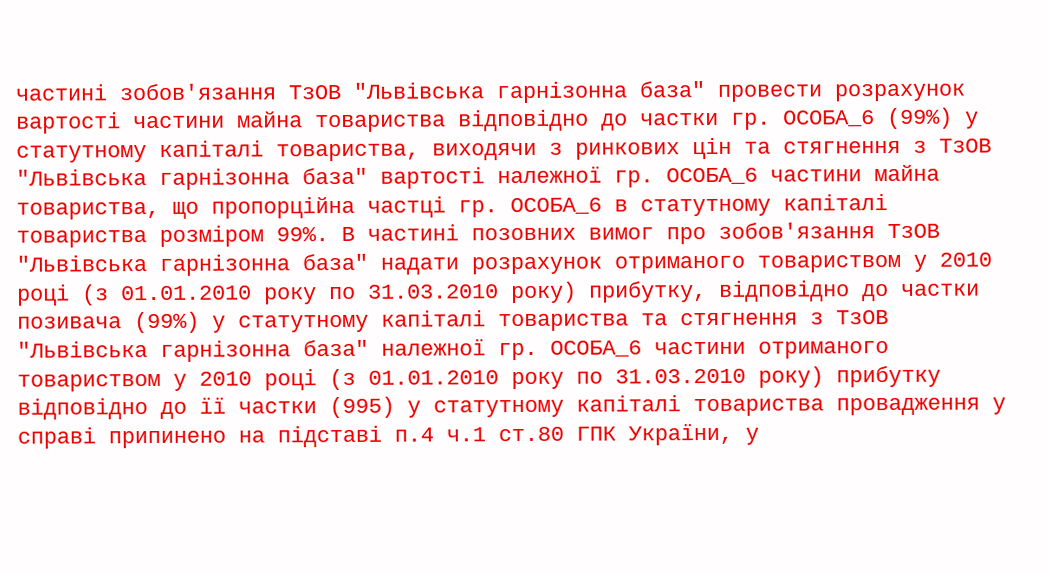частині зобов'язання ТзОВ "Львівська гарнізонна база" провести розрахунок вартості частини майна товариства відповідно до частки гр. ОСОБА_6 (99%) у статутному капіталі товариства, виходячи з ринкових цін та стягнення з ТзОВ "Львівська гарнізонна база" вартості належної гр. ОСОБА_6 частини майна товариства, що пропорційна частці гр. ОСОБА_6 в статутному капіталі товариства розміром 99%. В частині позовних вимог про зобов'язання ТзОВ "Львівська гарнізонна база" надати розрахунок отриманого товариством у 2010 році (з 01.01.2010 року по 31.03.2010 року) прибутку, відповідно до частки позивача (99%) у статутному капіталі товариства та стягнення з ТзОВ "Львівська гарнізонна база" належної гр. ОСОБА_6 частини отриманого товариством у 2010 році (з 01.01.2010 року по 31.03.2010 року) прибутку відповідно до її частки (995) у статутному капіталі товариства провадження у справі припинено на підставі п.4 ч.1 ст.80 ГПК України, у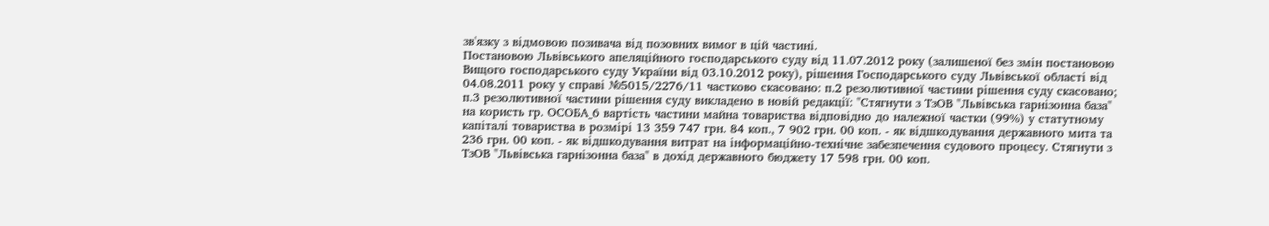зв'язку з відмовою позивача від позовних вимог в цій частині.
Постановою Львівського апеляційного господарського суду від 11.07.2012 року (залишеної без змін постановою Вищого господарського суду України від 03.10.2012 року), рішення Господарського суду Львівської області від 04.08.2011 року у справі №5015/2276/11 частково скасовано: п.2 резолютивної частини рішення суду скасовано; п.3 резолютивної частини рішення суду викладено в новій редакції: "Стягнути з ТзОВ "Львівська гарнізонна база" на користь гр. ОСОБА_6 вартість частини майна товариства відповідно до належної частки (99%) у статутному капіталі товариства в розмірі 13 359 747 грн. 84 коп., 7 902 грн. 00 коп. - як відшкодування державного мита та 236 грн. 00 коп. - як відшкодування витрат на інформаційно-технічне забезпечення судового процесу. Стягнути з ТзОВ "Львівська гарнізонна база" в дохід державного бюджету 17 598 грн. 00 коп.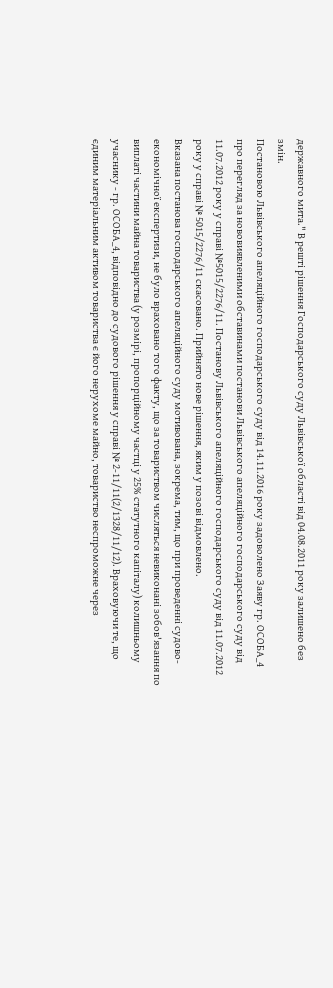державного мита." В решті рішення Господарського суду Львівської області від 04.08.2011 року залишено без змін.
Постановою Львівського апеляційного господарського суду від 14.11.2016 року задоволено Заяву гр. ОСОБА_4 про перегляд за нововиявленими обставинами постанови Львівського апеляційного господарського суду від 11.07.2012 року у справі №5015/2276/11. Постанову Львівського апеляційного господарського суду від 11.07.2012 року у справі № 5015/2276/11 скасовано. Прийнято нове рішення, яким у позові відмовлено.
Вказана постанова господарського апеляційного суду мотивована, зокрема, тим, що при проведенні судово-економічної експертизи, не було враховано того факту, що за товариством числяться невиконані зобов'язання по виплаті частини майна товариства (у розмірі, пропорційному частці у 25% статутного капіталу) колишньому учаснику - гр. ОСОБА_4, відповідно до судового рішення у справі № 2-11/11(2/1328/11/12). Враховуючи те, що єдиним матеріальним активом товариства є його нерухоме майно, товариство неспроможне через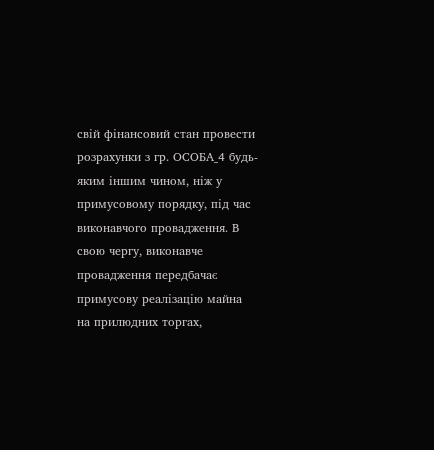свій фінансовий стан провести розрахунки з гр. ОСОБА_4 будь-яким іншим чином, ніж у примусовому порядку, під час виконавчого провадження. В свою чергу, виконавче провадження передбачає примусову реалізацію майна на прилюдних торгах,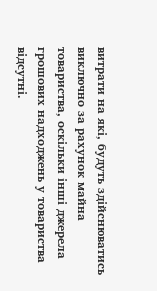витрати на які, будуть здійснюватись виключно за рахунок майна товариства, оскільки інші джерела грошових надходжень у товариства відсутні.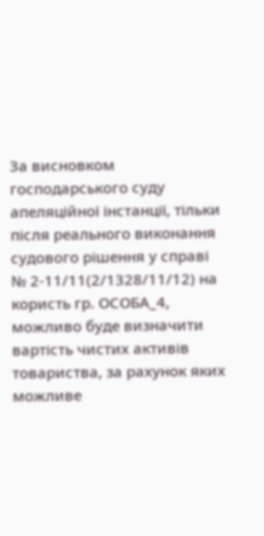За висновком господарського суду апеляційної інстанції, тільки після реального виконання судового рішення у справі № 2-11/11(2/1328/11/12) на користь гр. ОСОБА_4, можливо буде визначити вартість чистих активів товариства, за рахунок яких можливе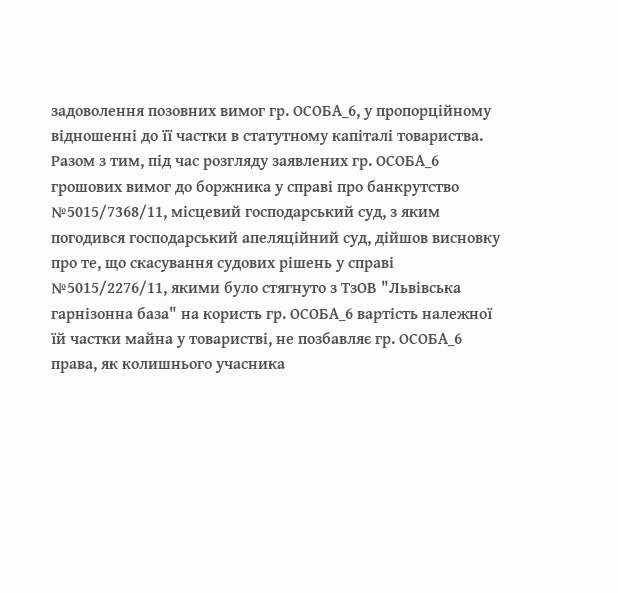задоволення позовних вимог гр. ОСОБА_6, у пропорційному відношенні до її частки в статутному капіталі товариства.
Разом з тим, під час розгляду заявлених гр. ОСОБА_6 грошових вимог до боржника у справі про банкрутство №5015/7368/11, місцевий господарський суд, з яким погодився господарський апеляційний суд, дійшов висновку про те, що скасування судових рішень у справі №5015/2276/11, якими було стягнуто з ТзОВ "Львівська гарнізонна база" на користь гр. ОСОБА_6 вартість належної їй частки майна у товаристві, не позбавляє гр. ОСОБА_6 права, як колишнього учасника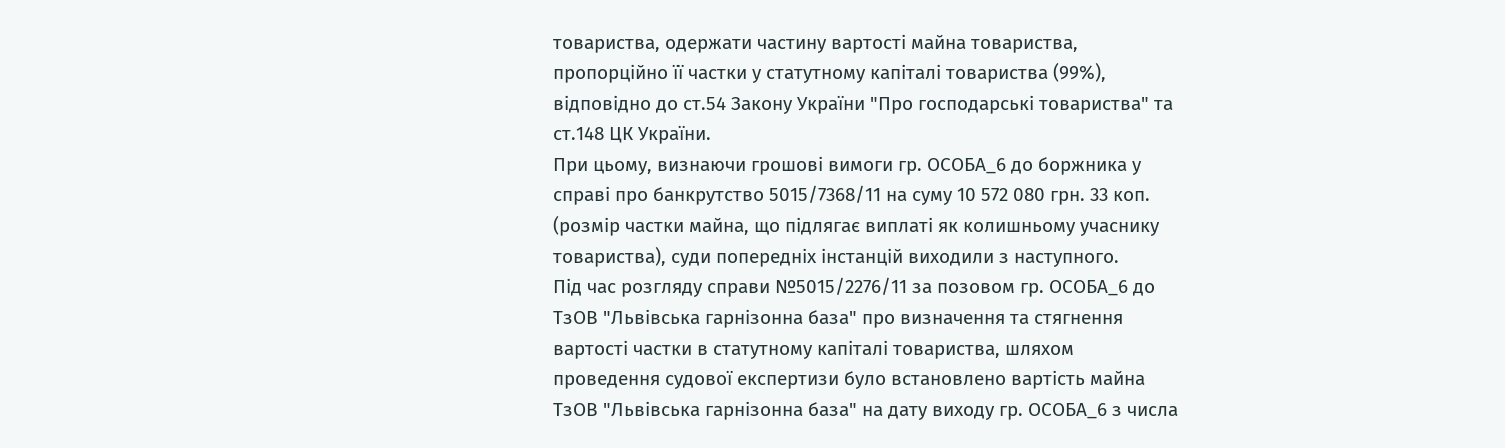товариства, одержати частину вартості майна товариства, пропорційно її частки у статутному капіталі товариства (99%), відповідно до ст.54 Закону України "Про господарські товариства" та ст.148 ЦК України.
При цьому, визнаючи грошові вимоги гр. ОСОБА_6 до боржника у справі про банкрутство 5015/7368/11 на суму 10 572 080 грн. 33 коп. (розмір частки майна, що підлягає виплаті як колишньому учаснику товариства), суди попередніх інстанцій виходили з наступного.
Під час розгляду справи №5015/2276/11 за позовом гр. ОСОБА_6 до ТзОВ "Львівська гарнізонна база" про визначення та стягнення вартості частки в статутному капіталі товариства, шляхом проведення судової експертизи було встановлено вартість майна ТзОВ "Львівська гарнізонна база" на дату виходу гр. ОСОБА_6 з числа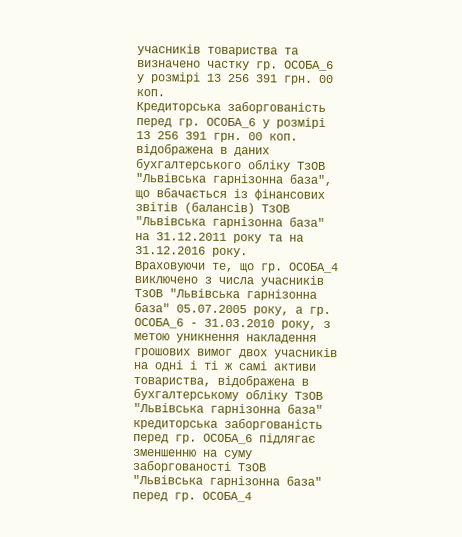учасників товариства та визначено частку гр. ОСОБА_6 у розмірі 13 256 391 грн. 00 коп.
Кредиторська заборгованість перед гр. ОСОБА_6 у розмірі 13 256 391 грн. 00 коп. відображена в даних бухгалтерського обліку ТзОВ "Львівська гарнізонна база", що вбачається із фінансових звітів (балансів) ТзОВ "Львівська гарнізонна база" на 31.12.2011 року та на 31.12.2016 року.
Враховуючи те, що гр. ОСОБА_4 виключено з числа учасників ТзОВ "Львівська гарнізонна база" 05.07.2005 року, а гр. ОСОБА_6 - 31.03.2010 року, з метою уникнення накладення грошових вимог двох учасників на одні і ті ж самі активи товариства, відображена в бухгалтерському обліку ТзОВ "Львівська гарнізонна база" кредиторська заборгованість перед гр. ОСОБА_6 підлягає зменшенню на суму заборгованості ТзОВ "Львівська гарнізонна база" перед гр. ОСОБА_4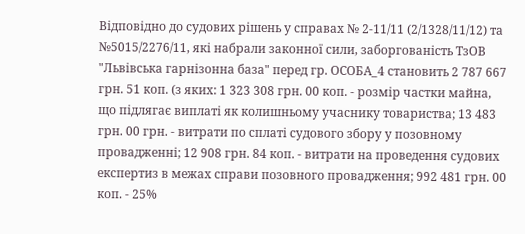Відповідно до судових рішень у справах № 2-11/11 (2/1328/11/12) та №5015/2276/11, які набрали законної сили, заборгованість ТзОВ "Львівська гарнізонна база" перед гр. ОСОБА_4 становить 2 787 667 грн. 51 коп. (з яких: 1 323 308 грн. 00 коп. - розмір частки майна, що підлягає виплаті як колишньому учаснику товариства; 13 483 грн. 00 грн. - витрати по сплаті судового збору у позовному провадженні; 12 908 грн. 84 коп. - витрати на проведення судових експертиз в межах справи позовного провадження; 992 481 грн. 00 коп. - 25%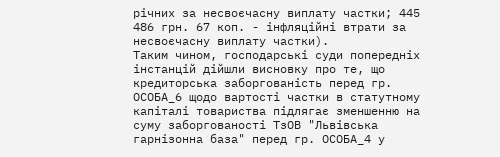річних за несвоєчасну виплату частки; 445 486 грн. 67 коп. - інфляційні втрати за несвоєчасну виплату частки).
Таким чином, господарські суди попередніх інстанцій дійшли висновку про те, що кредиторська заборгованість перед гр. ОСОБА_6 щодо вартості частки в статутному капіталі товариства підлягає зменшенню на суму заборгованості ТзОВ "Львівська гарнізонна база" перед гр. ОСОБА_4 у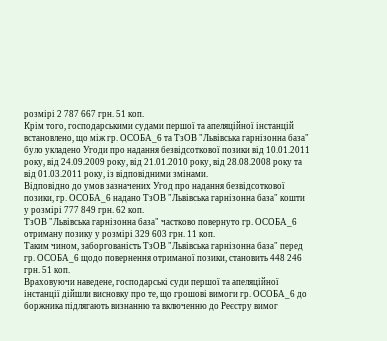розмірі 2 787 667 грн. 51 коп.
Крім того, господарськими судами першої та апеляційної інстанцій встановлено, що між гр. ОСОБА_6 та ТзОВ "Львівська гарнізонна база" було укладено Угоди про надання безвідсоткової позики від 10.01.2011 року, від 24.09.2009 року, від 21.01.2010 року, від 28.08.2008 року та від 01.03.2011 року, із відповідними змінами.
Відповідно до умов зазначених Угод про надання безвідсоткової позики, гр. ОСОБА_6 надано ТзОВ "Львівська гарнізонна база" кошти у розмірі 777 849 грн. 62 коп.
ТзОВ "Львівська гарнізонна база" частково повернуто гр. ОСОБА_6 отриману позику у розмірі 329 603 грн. 11 коп.
Таким чином, заборгованість ТзОВ "Львівська гарнізонна база" перед гр. ОСОБА_6 щодо повернення отриманої позики, становить 448 246 грн. 51 коп.
Враховуючи наведене, господарські суди першої та апеляційної інстанції дійшли висновку про те, що грошові вимоги гр. ОСОБА_6 до боржника підлягають визнанню та включенню до Реєстру вимог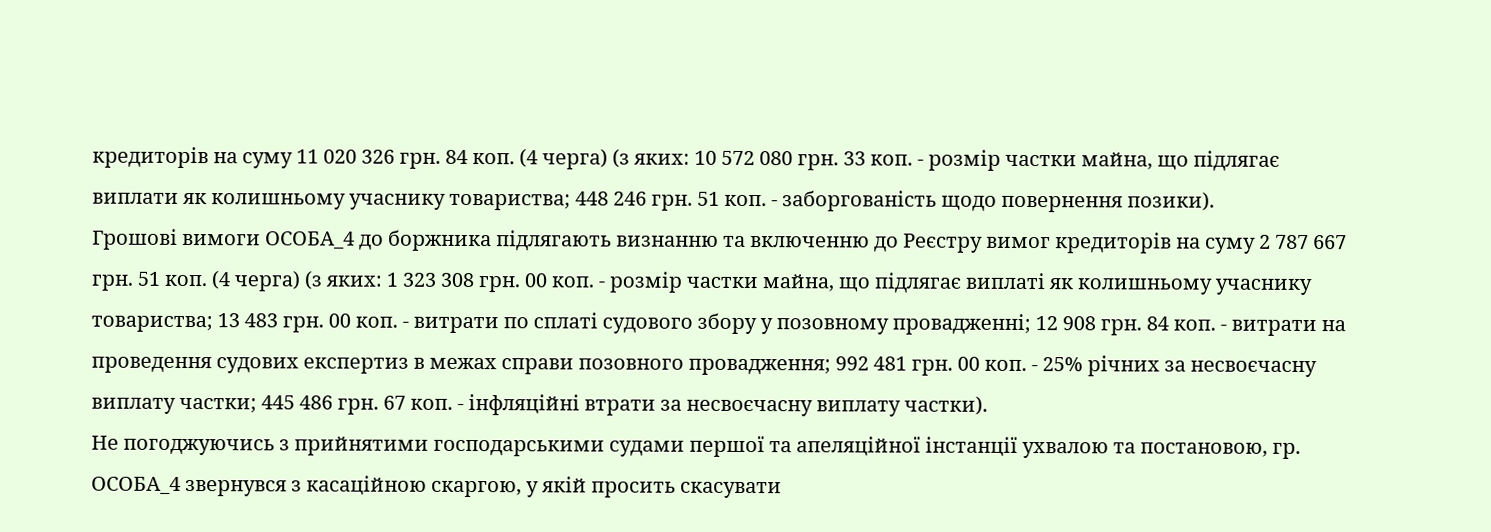кредиторів на суму 11 020 326 грн. 84 коп. (4 черга) (з яких: 10 572 080 грн. 33 коп. - розмір частки майна, що підлягає виплати як колишньому учаснику товариства; 448 246 грн. 51 коп. - заборгованість щодо повернення позики).
Грошові вимоги ОСОБА_4 до боржника підлягають визнанню та включенню до Реєстру вимог кредиторів на суму 2 787 667 грн. 51 коп. (4 черга) (з яких: 1 323 308 грн. 00 коп. - розмір частки майна, що підлягає виплаті як колишньому учаснику товариства; 13 483 грн. 00 коп. - витрати по сплаті судового збору у позовному провадженні; 12 908 грн. 84 коп. - витрати на проведення судових експертиз в межах справи позовного провадження; 992 481 грн. 00 коп. - 25% річних за несвоєчасну виплату частки; 445 486 грн. 67 коп. - інфляційні втрати за несвоєчасну виплату частки).
Не погоджуючись з прийнятими господарськими судами першої та апеляційної інстанції ухвалою та постановою, гр. ОСОБА_4 звернувся з касаційною скаргою, у якій просить скасувати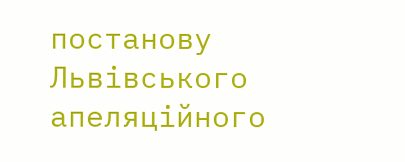постанову Львівського апеляційного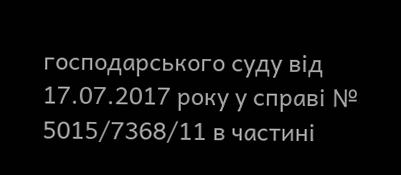господарського суду від 17.07.2017 року у справі № 5015/7368/11 в частині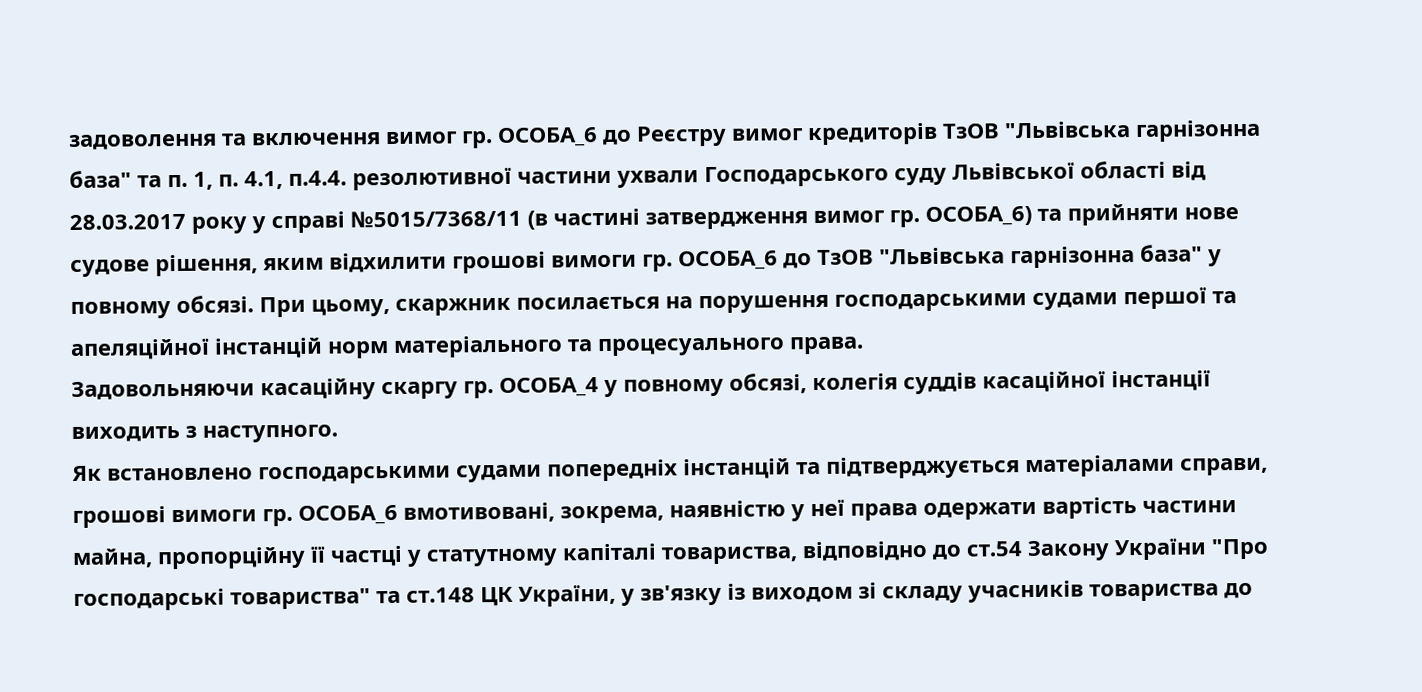задоволення та включення вимог гр. ОСОБА_6 до Реєстру вимог кредиторів ТзОВ "Львівська гарнізонна база" та п. 1, п. 4.1, п.4.4. резолютивної частини ухвали Господарського суду Львівської області від 28.03.2017 року у справі №5015/7368/11 (в частині затвердження вимог гр. ОСОБА_6) та прийняти нове судове рішення, яким відхилити грошові вимоги гр. ОСОБА_6 до ТзОВ "Львівська гарнізонна база" у повному обсязі. При цьому, скаржник посилається на порушення господарськими судами першої та апеляційної інстанцій норм матеріального та процесуального права.
Задовольняючи касаційну скаргу гр. ОСОБА_4 у повному обсязі, колегія суддів касаційної інстанції виходить з наступного.
Як встановлено господарськими судами попередніх інстанцій та підтверджується матеріалами справи, грошові вимоги гр. ОСОБА_6 вмотивовані, зокрема, наявністю у неї права одержати вартість частини майна, пропорційну її частці у статутному капіталі товариства, відповідно до ст.54 Закону України "Про господарські товариства" та ст.148 ЦК України, у зв'язку із виходом зі складу учасників товариства до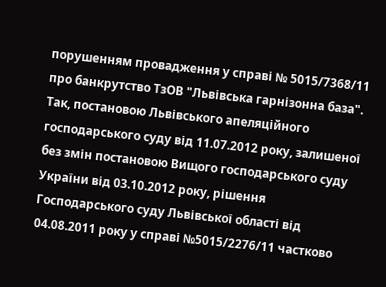порушенням провадження у справі № 5015/7368/11 про банкрутство ТзОВ "Львівська гарнізонна база".
Так, постановою Львівського апеляційного господарського суду від 11.07.2012 року, залишеної без змін постановою Вищого господарського суду України від 03.10.2012 року, рішення Господарського суду Львівської області від 04.08.2011 року у справі №5015/2276/11 частково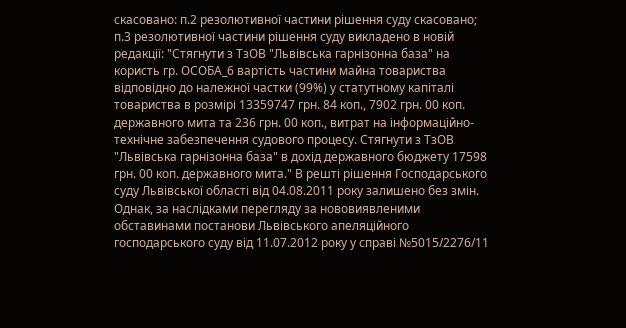скасовано: п.2 резолютивної частини рішення суду скасовано; п.3 резолютивної частини рішення суду викладено в новій редакції: "Стягнути з ТзОВ "Львівська гарнізонна база" на користь гр. ОСОБА_6 вартість частини майна товариства відповідно до належної частки (99%) у статутному капіталі товариства в розмірі 13359747 грн. 84 коп., 7902 грн. 00 коп. державного мита та 236 грн. 00 коп., витрат на інформаційно-технічне забезпечення судового процесу. Стягнути з ТзОВ "Львівська гарнізонна база" в дохід державного бюджету 17598 грн. 00 коп. державного мита." В решті рішення Господарського суду Львівської області від 04.08.2011 року залишено без змін.
Однак, за наслідками перегляду за нововиявленими обставинами постанови Львівського апеляційного господарського суду від 11.07.2012 року у справі №5015/2276/11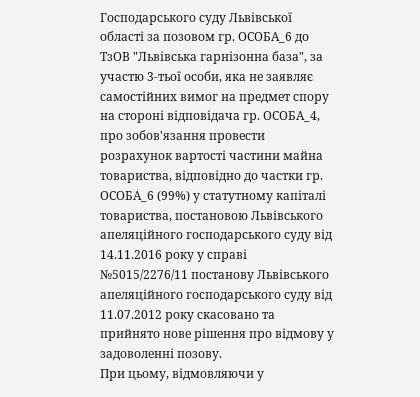Господарського суду Львівської області за позовом гр. ОСОБА_6 до ТзОВ "Львівська гарнізонна база", за участю 3-тьої особи, яка не заявляє самостійних вимог на предмет спору на стороні відповідача гр. ОСОБА_4, про зобов'язання провести розрахунок вартості частини майна товариства, відповідно до частки гр. ОСОБА_6 (99%) у статутному капіталі товариства, постановою Львівського апеляційного господарського суду від 14.11.2016 року у справі №5015/2276/11 постанову Львівського апеляційного господарського суду від 11.07.2012 року скасовано та прийнято нове рішення про відмову у задоволенні позову.
При цьому, відмовляючи у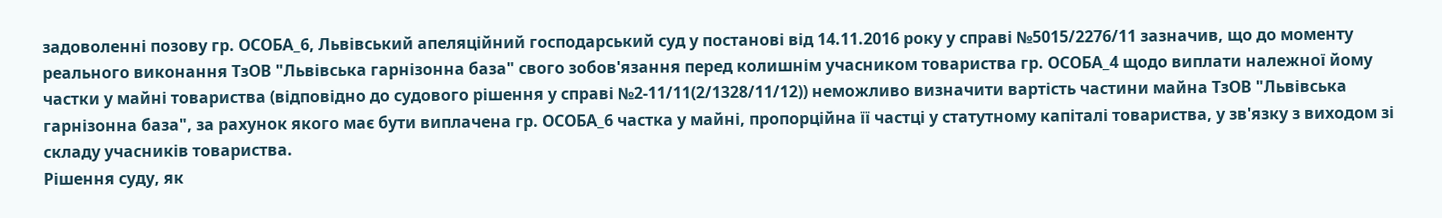задоволенні позову гр. ОСОБА_6, Львівський апеляційний господарський суд у постанові від 14.11.2016 року у справі №5015/2276/11 зазначив, що до моменту реального виконання ТзОВ "Львівська гарнізонна база" свого зобов'язання перед колишнім учасником товариства гр. ОСОБА_4 щодо виплати належної йому частки у майні товариства (відповідно до судового рішення у справі №2-11/11(2/1328/11/12)) неможливо визначити вартість частини майна ТзОВ "Львівська гарнізонна база", за рахунок якого має бути виплачена гр. ОСОБА_6 частка у майні, пропорційна її частці у статутному капіталі товариства, у зв'язку з виходом зі складу учасників товариства.
Рішення суду, як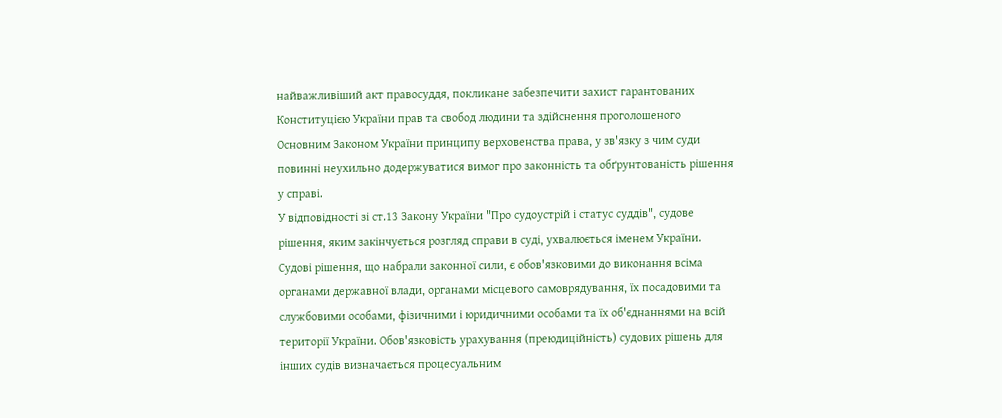найважливіший акт правосуддя, покликане забезпечити захист гарантованих Конституцією України прав та свобод людини та здійснення проголошеного Основним Законом України принципу верховенства права, у зв'язку з чим суди повинні неухильно додержуватися вимог про законність та обґрунтованість рішення у справі.
У відповідності зі ст.13 Закону України "Про судоустрій і статус суддів", судове рішення, яким закінчується розгляд справи в суді, ухвалюється іменем України. Судові рішення, що набрали законної сили, є обов'язковими до виконання всіма органами державної влади, органами місцевого самоврядування, їх посадовими та службовими особами, фізичними і юридичними особами та їх об'єднаннями на всій території України. Обов'язковість урахування (преюдиційність) судових рішень для інших судів визначається процесуальним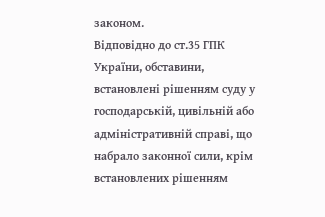законом.
Відповідно до ст.35 ГПК України, обставини, встановлені рішенням суду у господарській, цивільній або адміністративній справі, що набрало законної сили, крім встановлених рішенням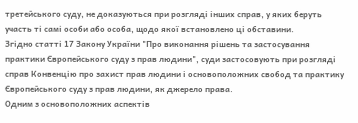третейського суду, не доказуються при розгляді інших справ, у яких беруть участь ті самі особи або особа, щодо якої встановлено ці обставини.
Згідно статті 17 Закону України "Про виконання рішень та застосування практики Європейського суду з прав людини", суди застосовують при розгляді справ Конвенцію про захист прав людини і основоположних свобод та практику Європейського суду з прав людини, як джерело права.
Одним з основоположних аспектів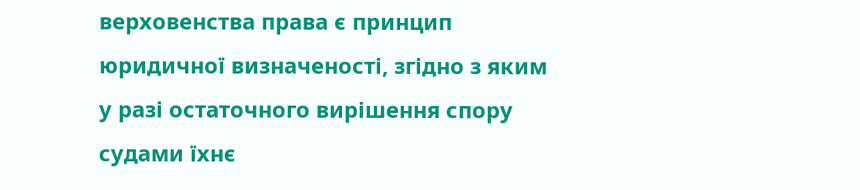верховенства права є принцип юридичної визначеності, згідно з яким у разі остаточного вирішення спору судами їхнє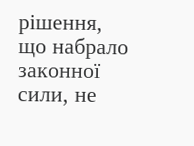рішення, що набрало законної сили, не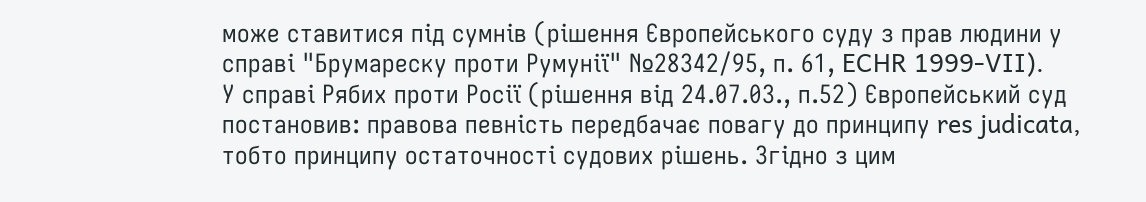може ставитися під сумнів (рішення Європейського суду з прав людини у справі "Брумареску проти Румунії" №28342/95, п. 61, ECHR 1999-VII).
У справі Рябих проти Росії (рішення від 24.07.03., п.52) Європейський суд постановив: правова певність передбачає повагу до принципу res judicata, тобто принципу остаточності судових рішень. Згідно з цим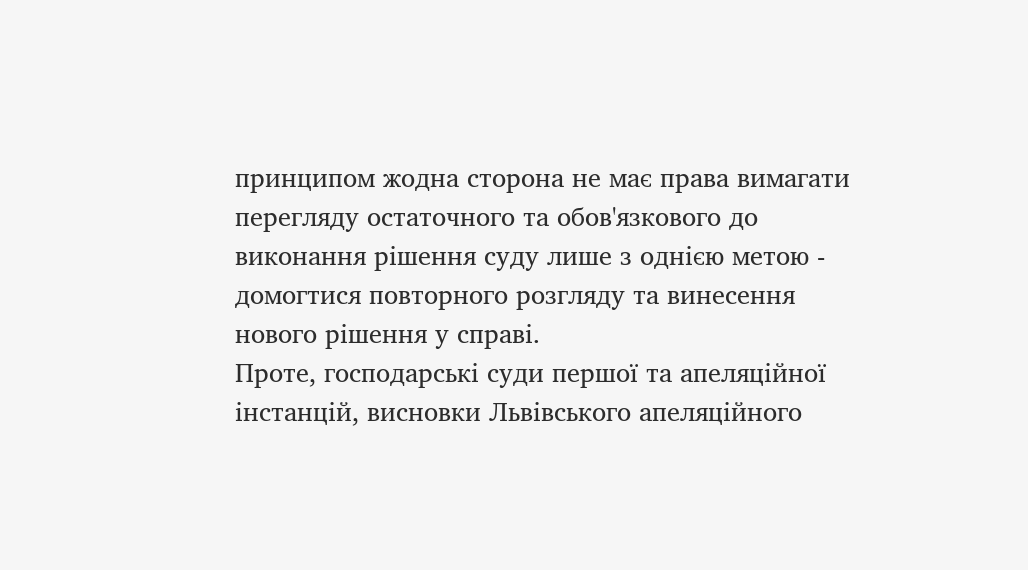принципом жодна сторона не має права вимагати перегляду остаточного та обов'язкового до виконання рішення суду лише з однією метою - домогтися повторного розгляду та винесення нового рішення у справі.
Проте, господарські суди першої та апеляційної інстанцій, висновки Львівського апеляційного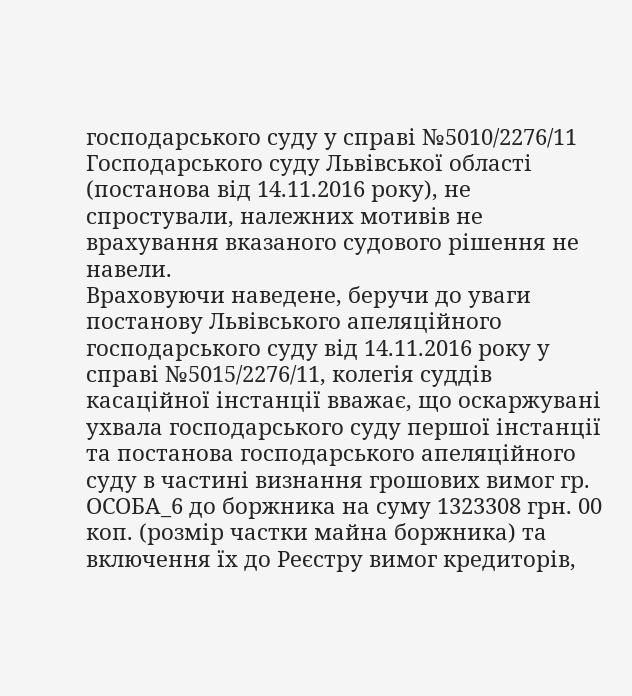господарського суду у справі №5010/2276/11 Господарського суду Львівської області (постанова від 14.11.2016 року), не спростували, належних мотивів не врахування вказаного судового рішення не навели.
Враховуючи наведене, беручи до уваги постанову Львівського апеляційного господарського суду від 14.11.2016 року у справі №5015/2276/11, колегія суддів касаційної інстанції вважає, що оскаржувані ухвала господарського суду першої інстанції та постанова господарського апеляційного суду в частині визнання грошових вимог гр. ОСОБА_6 до боржника на суму 1323308 грн. 00 коп. (розмір частки майна боржника) та включення їх до Реєстру вимог кредиторів,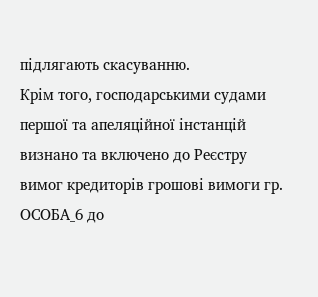підлягають скасуванню.
Крім того, господарськими судами першої та апеляційної інстанцій визнано та включено до Реєстру вимог кредиторів грошові вимоги гр. ОСОБА_6 до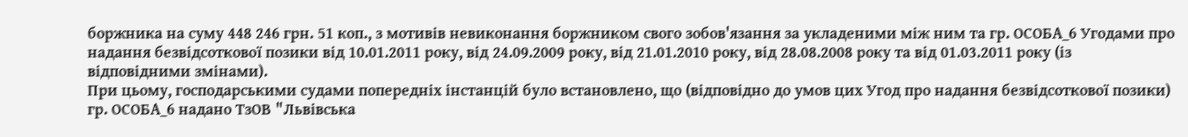боржника на суму 448 246 грн. 51 коп., з мотивів невиконання боржником свого зобов'язання за укладеними між ним та гр. ОСОБА_6 Угодами про надання безвідсоткової позики від 10.01.2011 року, від 24.09.2009 року, від 21.01.2010 року, від 28.08.2008 року та від 01.03.2011 року (із відповідними змінами).
При цьому, господарськими судами попередніх інстанцій було встановлено, що (відповідно до умов цих Угод про надання безвідсоткової позики) гр. ОСОБА_6 надано ТзОВ "Львівська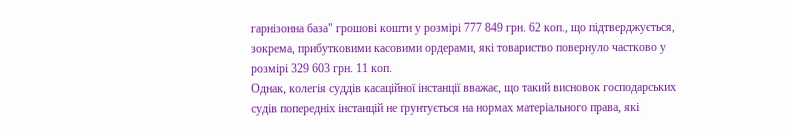гарнізонна база" грошові кошти у розмірі 777 849 грн. 62 коп., що підтверджується, зокрема, прибутковими касовими ордерами, які товариство повернуло частково у розмірі 329 603 грн. 11 коп.
Однак, колегія суддів касаційної інстанції вважає, що такий висновок господарських судів попередніх інстанцій не ґрунтується на нормах матеріального права, які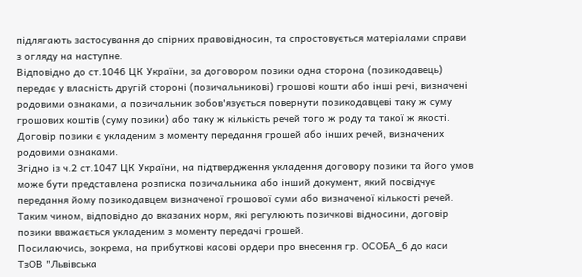підлягають застосування до спірних правовідносин, та спростовується матеріалами справи з огляду на наступне.
Відповідно до ст.1046 ЦК України, за договором позики одна сторона (позикодавець) передає у власність другій стороні (позичальникові) грошові кошти або інші речі, визначені родовими ознаками, а позичальник зобов'язується повернути позикодавцеві таку ж суму грошових коштів (суму позики) або таку ж кількість речей того ж роду та такої ж якості.
Договір позики є укладеним з моменту передання грошей або інших речей, визначених родовими ознаками.
Згідно із ч.2 ст.1047 ЦК України, на підтвердження укладення договору позики та його умов може бути представлена розписка позичальника або інший документ, який посвідчує передання йому позикодавцем визначеної грошової суми або визначеної кількості речей.
Таким чином, відповідно до вказаних норм, які регулюють позичкові відносини, договір позики вважається укладеним з моменту передачі грошей.
Посилаючись, зокрема, на прибуткові касові ордери про внесення гр. ОСОБА_6 до каси ТзОВ "Львівська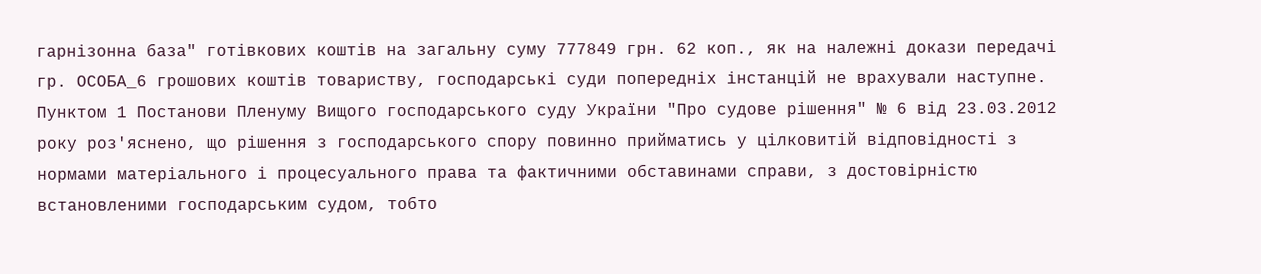гарнізонна база" готівкових коштів на загальну суму 777849 грн. 62 коп., як на належні докази передачі гр. ОСОБА_6 грошових коштів товариству, господарські суди попередніх інстанцій не врахували наступне.
Пунктом 1 Постанови Пленуму Вищого господарського суду України "Про судове рішення" № 6 від 23.03.2012 року роз'яснено, що рішення з господарського спору повинно прийматись у цілковитій відповідності з нормами матеріального і процесуального права та фактичними обставинами справи, з достовірністю встановленими господарським судом, тобто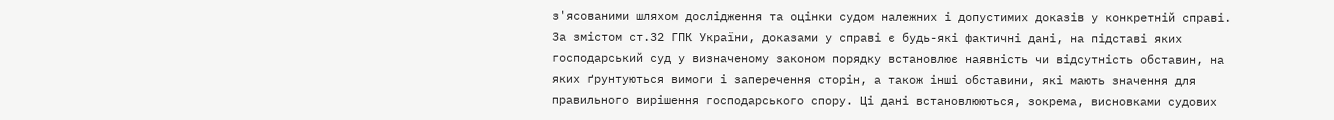з'ясованими шляхом дослідження та оцінки судом належних і допустимих доказів у конкретній справі.
За змістом ст.32 ГПК України, доказами у справі є будь-які фактичні дані, на підставі яких господарський суд у визначеному законом порядку встановлює наявність чи відсутність обставин, на яких ґрунтуються вимоги і заперечення сторін, а також інші обставини, які мають значення для правильного вирішення господарського спору. Ці дані встановлюються, зокрема, висновками судових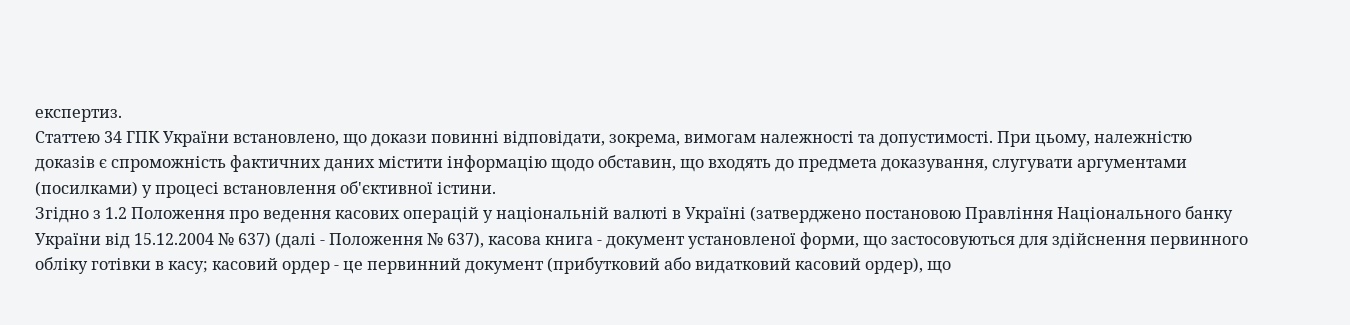експертиз.
Статтею 34 ГПК України встановлено, що докази повинні відповідати, зокрема, вимогам належності та допустимості. При цьому, належністю доказів є спроможність фактичних даних містити інформацію щодо обставин, що входять до предмета доказування, слугувати аргументами (посилками) у процесі встановлення об'єктивної істини.
Згідно з 1.2 Положення про ведення касових операцій у національній валюті в Україні (затверджено постановою Правління Національного банку України від 15.12.2004 № 637) (далі - Положення № 637), касова книга - документ установленої форми, що застосовуються для здійснення первинного обліку готівки в касу; касовий ордер - це первинний документ (прибутковий або видатковий касовий ордер), що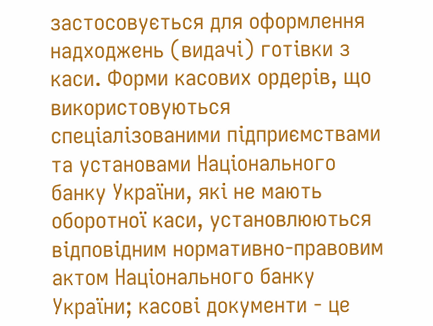застосовується для оформлення надходжень (видачі) готівки з каси. Форми касових ордерів, що використовуються спеціалізованими підприємствами та установами Національного банку України, які не мають оборотної каси, установлюються відповідним нормативно-правовим актом Національного банку України; касові документи - це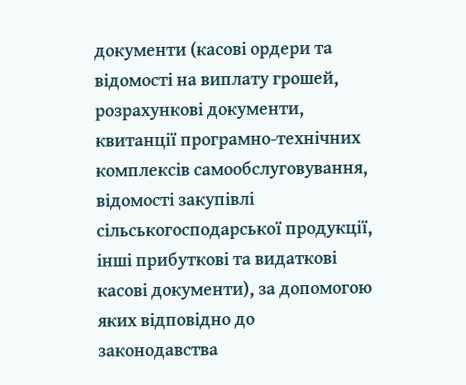документи (касові ордери та відомості на виплату грошей, розрахункові документи, квитанції програмно-технічних комплексів самообслуговування, відомості закупівлі сільськогосподарської продукції, інші прибуткові та видаткові касові документи), за допомогою яких відповідно до законодавства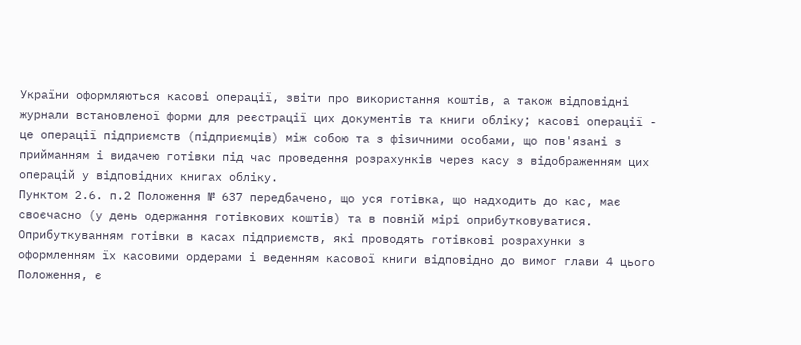України оформляються касові операції, звіти про використання коштів, а також відповідні журнали встановленої форми для реєстрації цих документів та книги обліку; касові операції - це операції підприємств (підприємців) між собою та з фізичними особами, що пов'язані з прийманням і видачею готівки під час проведення розрахунків через касу з відображенням цих операцій у відповідних книгах обліку.
Пунктом 2.6. п.2 Положення № 637 передбачено, що уся готівка, що надходить до кас, має своєчасно (у день одержання готівкових коштів) та в повній мірі оприбутковуватися.
Оприбуткуванням готівки в касах підприємств, які проводять готівкові розрахунки з оформленням їх касовими ордерами і веденням касової книги відповідно до вимог глави 4 цього Положення, є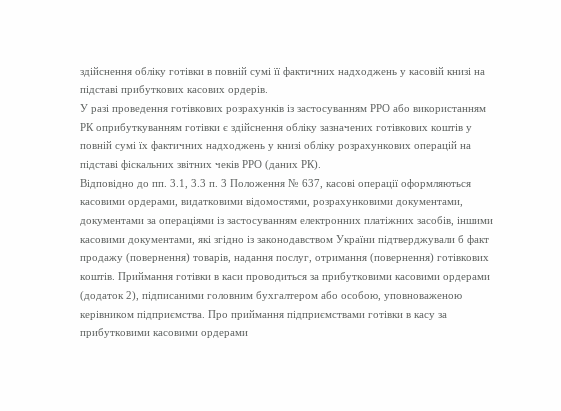здійснення обліку готівки в повній сумі її фактичних надходжень у касовій книзі на підставі прибуткових касових ордерів.
У разі проведення готівкових розрахунків із застосуванням РРО або використанням РК оприбуткуванням готівки є здійснення обліку зазначених готівкових коштів у повній сумі їх фактичних надходжень у книзі обліку розрахункових операцій на підставі фіскальних звітних чеків РРО (даних РК).
Відповідно до пп. 3.1, 3.3 п. 3 Положення № 637, касові операції оформляються касовими ордерами, видатковими відомостями, розрахунковими документами, документами за операціями із застосуванням електронних платіжних засобів, іншими касовими документами, які згідно із законодавством України підтверджували б факт продажу (повернення) товарів, надання послуг, отримання (повернення) готівкових коштів. Приймання готівки в каси проводиться за прибутковими касовими ордерами (додаток 2), підписаними головним бухгалтером або особою, уповноваженою керівником підприємства. Про приймання підприємствами готівки в касу за прибутковими касовими ордерами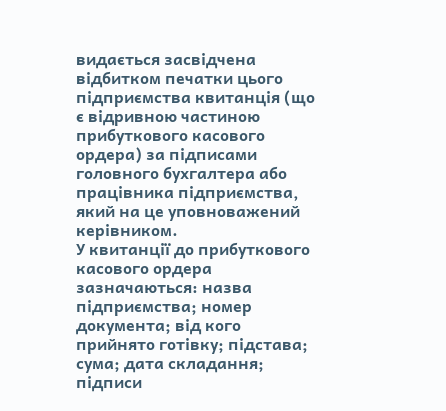видається засвідчена відбитком печатки цього підприємства квитанція (що є відривною частиною прибуткового касового ордера) за підписами головного бухгалтера або працівника підприємства, який на це уповноважений керівником.
У квитанції до прибуткового касового ордера зазначаються: назва підприємства; номер документа; від кого прийнято готівку; підстава; сума; дата складання; підписи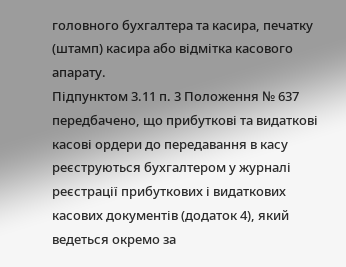головного бухгалтера та касира, печатку (штамп) касира або відмітка касового апарату.
Підпунктом 3.11 п. 3 Положення № 637 передбачено, що прибуткові та видаткові касові ордери до передавання в касу реєструються бухгалтером у журналі реєстрації прибуткових і видаткових касових документів (додаток 4), який ведеться окремо за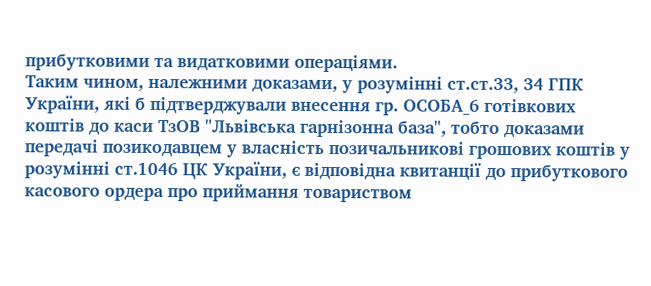прибутковими та видатковими операціями.
Таким чином, належними доказами, у розумінні ст.ст.33, 34 ГПК України, які б підтверджували внесення гр. ОСОБА_6 готівкових коштів до каси ТзОВ "Львівська гарнізонна база", тобто доказами передачі позикодавцем у власність позичальникові грошових коштів у розумінні ст.1046 ЦК України, є відповідна квитанції до прибуткового касового ордера про приймання товариством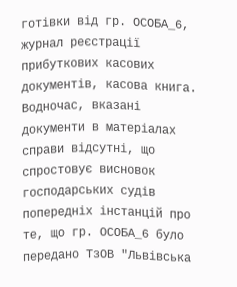готівки від гр. ОСОБА_6, журнал реєстрації прибуткових касових документів, касова книга.
Водночас, вказані документи в матеріалах справи відсутні, що спростовує висновок господарських судів попередніх інстанцій про те, що гр. ОСОБА_6 було передано ТзОВ "Львівська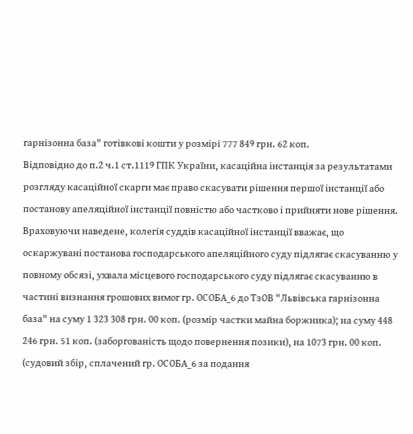гарнізонна база" готівкові кошти у розмірі 777 849 грн. 62 коп.
Відповідно до п.2 ч.1 ст.1119 ГПК України, касаційна інстанція за результатами розгляду касаційної скарги має право скасувати рішення першої інстанції або постанову апеляційної інстанції повністю або частково і прийняти нове рішення.
Враховуючи наведене, колегія суддів касаційної інстанції вважає, що оскаржувані постанова господарського апеляційного суду підлягає скасуванню у повному обсязі, ухвала місцевого господарського суду підлягає скасуванню в частині визнання грошових вимог гр. ОСОБА_6 до ТзОВ "Львівська гарнізонна база" на суму 1 323 308 грн. 00 коп. (розмір частки майна боржника); на суму 448 246 грн. 51 коп. (заборгованість щодо повернення позики), на 1073 грн. 00 коп. (судовий збір, сплачений гр. ОСОБА_6 за подання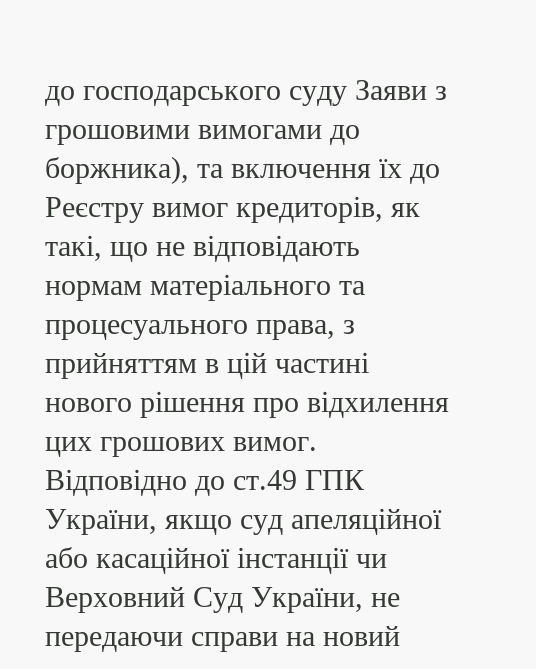до господарського суду Заяви з грошовими вимогами до боржника), та включення їх до Реєстру вимог кредиторів, як такі, що не відповідають нормам матеріального та процесуального права, з прийняттям в цій частині нового рішення про відхилення цих грошових вимог.
Відповідно до ст.49 ГПК України, якщо суд апеляційної або касаційної інстанції чи Верховний Суд України, не передаючи справи на новий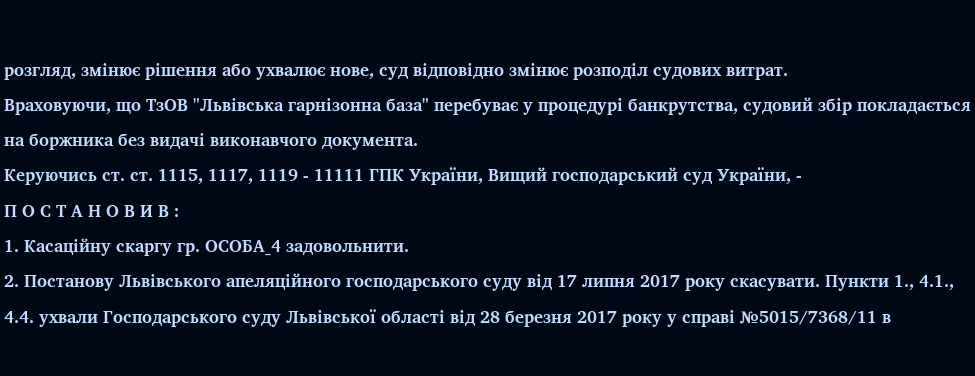розгляд, змінює рішення або ухвалює нове, суд відповідно змінює розподіл судових витрат.
Враховуючи, що ТзОВ "Львівська гарнізонна база" перебуває у процедурі банкрутства, судовий збір покладається на боржника без видачі виконавчого документа.
Керуючись ст. ст. 1115, 1117, 1119 - 11111 ГПК України, Вищий господарський суд України, -
П О С Т А Н О В И В :
1. Касаційну скаргу гр. ОСОБА_4 задовольнити.
2. Постанову Львівського апеляційного господарського суду від 17 липня 2017 року скасувати. Пункти 1., 4.1., 4.4. ухвали Господарського суду Львівської області від 28 березня 2017 року у справі №5015/7368/11 в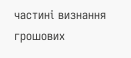частині визнання грошових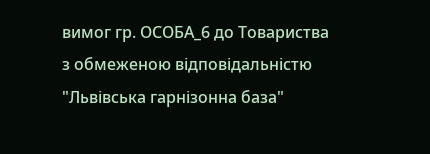вимог гр. ОСОБА_6 до Товариства з обмеженою відповідальністю "Львівська гарнізонна база"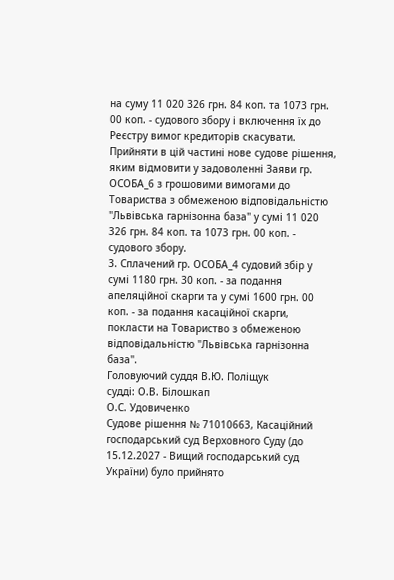на суму 11 020 326 грн. 84 коп. та 1073 грн. 00 коп. - судового збору і включення їх до Реєстру вимог кредиторів скасувати.
Прийняти в цій частині нове судове рішення, яким відмовити у задоволенні Заяви гр. ОСОБА_6 з грошовими вимогами до Товариства з обмеженою відповідальністю "Львівська гарнізонна база" у сумі 11 020 326 грн. 84 коп. та 1073 грн. 00 коп. - судового збору.
3. Сплачений гр. ОСОБА_4 судовий збір у сумі 1180 грн. 30 коп. - за подання апеляційної скарги та у сумі 1600 грн. 00 коп. - за подання касаційної скарги, покласти на Товариство з обмеженою відповідальністю "Львівська гарнізонна база".
Головуючий суддя В.Ю. Поліщук
судді: О.В. Білошкап
О.С. Удовиченко
Судове рішення № 71010663, Касаційний господарський суд Верховного Суду (до 15.12.2027 - Вищий господарський суд України) було прийнято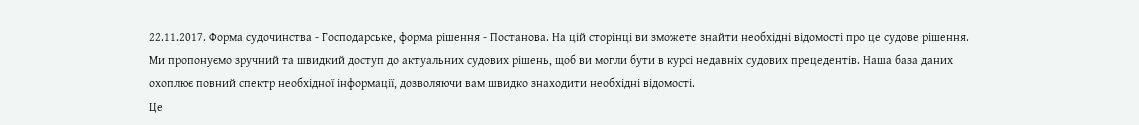22.11.2017. Форма судочинства - Господарське, форма рішення - Постанова. На цій сторінці ви зможете знайти необхідні відомості про це судове рішення. Ми пропонуємо зручний та швидкий доступ до актуальних судових рішень, щоб ви могли бути в курсі недавніх судових прецедентів. Наша база даних охоплює повний спектр необхідної інформації, дозволяючи вам швидко знаходити необхідні відомості.
Це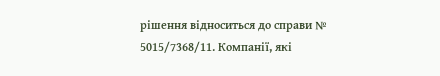рішення відноситься до справи № 5015/7368/11. Компанії, які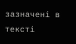зазначені в тексті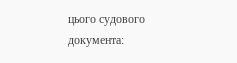цього судового документа: